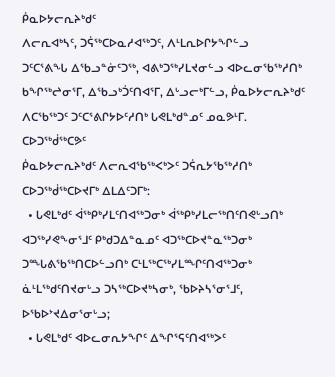ᑮᓇᐅᔭᓕᕆᔨᒃᑯᑦ
ᐱᓕᕆᐊᒃᓴᑦ, ᑐᕌᖅᑕᐅᓇᓱᐊᖅᑐᑦ, ᐱᒻᒪᕆᐅᒋᔭᖏᓪᓗ
ᑐᑦᑕᕐᕕᖓ ᐃᖃᓗᓐᓃᑦᑐᖅ, ᐊᕕᒃᑐᖅᓯᒪᔪᓂᓪᓗ ᐊᐅᓚᓂᖃᖅᓱᑎᒃ ᑲᖏᖅᖠᓂᕐᒥ, ᐃᖃᓗᒃᑑᑦᑎᐊᕐᒥ, ᐃᒡᓗᓕᒃᒥᓪᓗ, ᑮᓇᐅᔭᓕᕆᔨᒃᑯᑦ ᐱᑕᖃᖅᑐᑦ ᑐᑦᑕᕐᕕᒋᔭᐅᑦᓱᑎᒃ ᒐᕙᒪᒃᑯᓐᓄᑦ ᓄᓇᕗᒻᒥ.
ᑕᐅᑐᖅᑰᖅᑕᕗᑦ
ᑮᓇᐅᔭᓕᕆᔨᒃᑯᑦ ᐱᓕᕆᐊᖃᖅᐸᒃᐳᑦ ᑐᕌᕆᔭᖃᖅᓱᑎᒃ ᑕᐅᑐᖅᑰᖅᑕᐅᔪᒥᒃ ᐃᒪᐃᑦᑐᒥᒃ:
  • ᒐᕙᒪᒃᑯᑦ ᐋᖅᑭᒃᓯᒪᑦᑎᐊᖅᑐᓂᒃ ᐋᖅᑭᒃᓯᒪᓕᖅᑎᑦᑎᕙᒡᓗᑎᒃ ᐊᑐᖅᓯᕙᖕᓂᕐᒧᑦ ᑭᒃᑯᑐᐃᓐᓇᓄᑦ ᐊᑐᖅᑕᐅᔪᓐᓇᖅᑐᓂᒃ ᑐᙵᕕᖃᖅᑎᑕᐅᓪᓗᑎᒃ ᑕᒻᒪᖅᑕᖅᓯᒪᙱᑦᑎᐊᖅᑐᓂᒃ ᓈᒻᒪᖅᑯᑦᑎᔪᓂᒡᓗ ᑐᓴᖅᑕᐅᔪᒃᓴᓂᒃ, ᖃᐅᔨᓴᕐᓂᕐᒧᑦ, ᐅᖃᐅᔾᔪᐃᓂᕐᓂᒡᓗ;
  • ᒐᕙᒪᒃᑯᑦ ᐊᐅᓚᓂᕆᔭᖏᑦ ᐃᖏᕐᕋᑦᑎᐊᖅᐳᑦ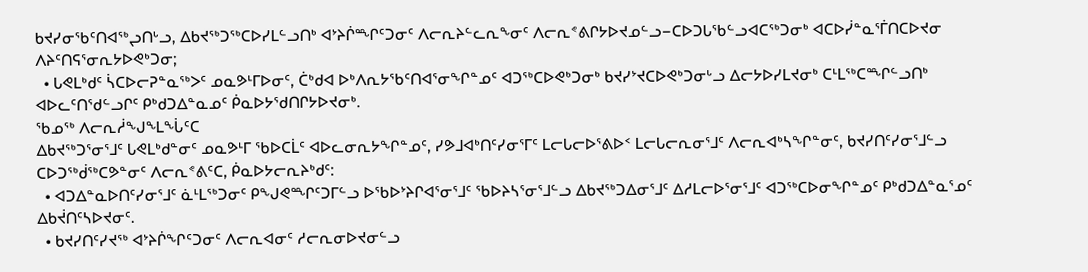ᑲᔪᓯᓂᖃᑦᑎᐊᖅᖢᑎᒡᓗ, ᐃᑲᔪᖅᑐᖅᑕᐅᓯᒪᓪᓗᑎᒃ ᐊᔾᔨᒌᙱᑦᑐᓂᑦ ᐱᓕᕆᔨᓪᓚᕆᖕᓂᑦ ᐱᓕᕆᕝᕕᒋᔭᐅᔪᓄᓪᓗ−ᑕᐅᑐᒐᖃᓪᓗᐊᑕᖅᑐᓂᒃ ᐊᑕᐅᓰᓐᓇᕐᒦᑎᑕᐅᔪᓂ ᐱᔨᑦᑎᕋᕐᓂᕆᔭᐅᕙᒃᑐᓂ;
  • ᒐᕙᒪᒃᑯᑦ ᓵᑕᐅᓕᕈᓐᓇᖅᐳᑦ ᓄᓇᕗᒻᒥᐅᓂᑦ, ᑖᒃᑯᐊ ᐅᒃᐱᕆᔭᖃᑦᑎᐊᕐᓂᖏᓐᓄᑦ ᐊᑐᖅᑕᐅᕙᒃᑐᓂᒃ ᑲᔪᓯᔾᔪᑕᐅᕙᒃᑐᓂᒡᓗ ᐃᓕᔭᐅᓯᒪᔪᓂᒃ ᑕᒻᒪᖅᑕᙱᓪᓗᑎᒃ ᐊᐅᓚᑦᑎᖁᓪᓗᒋᑦ ᑭᒃᑯᑐᐃᓐᓇᓄᑦ ᑮᓇᐅᔭᖁᑎᒋᔭᐅᔪᓂᒃ.
ᖃᓄᖅ ᐱᓕᕆᓲᖑᖕᒪᖔᑦᑕ
ᐃᑲᔪᖅᑐᕐᓂᕐᒧᑦ ᒐᕙᒪᒃᑯᓐᓂᑦ ᓄᓇᕗᒻᒥ ᖃᐅᑕᒫᑦ ᐊᐅᓚᓂᕆᔭᖏᓐᓄᑦ, ᓯᕗᒧᐊᒃᑎᑦᓯᓂᕐᒥᑦ ᒪᓕᒐᓕᐅᕐᕕᐅᑉ ᒪᓕᒐᓕᕆᓂᕐᒧᑦ ᐱᓕᕆᐊᒃᓴᖏᓐᓂᑦ, ᑲᔪᓯᑎᑦᓯᓂᕐᒧᓪᓗ ᑕᐅᑐᖅᑰᖅᑕᕗᓐᓂᑦ ᐱᓕᕆᕝᕕᑦᑕ, ᑮᓇᐅᔭᓕᕆᔨᒃᑯᑦ:
  • ᐊᑐᐃᓐᓇᐅᑎᑦᓯᓂᕐᒧᑦ ᓈᒻᒪᖅᑐᓂᑦ ᑭᖑᕙᙱᑦᑐᒥᓪᓗ ᐅᖃᐅᔾᔨᒋᐊᕐᓂᕐᒧᑦ ᖃᐅᔨᓴᕐᓂᕐᒧᓪᓗ ᐃᑲᔪᖅᑐᐃᓂᕐᒧᑦ ᐃᓱᒪᓕᐅᕐᓂᕐᒧᑦ ᐊᑐᖅᑕᐅᓂᖏᓐᓄᑦ ᑭᒃᑯᑐᐃᓐᓇᕐᓄᑦ ᐃᑲᔫᑎᑦᓴᐅᔪᓂᑦ.
  • ᑲᔪᓯᑎᑦᓯᔪᖅ ᐊᔾᔨᒌᖏᑦᑐᓂᑦ ᐱᓕᕆᐊᓂᑦ ᓱᓕᕆᓂᐅᔪᓂᓪᓗ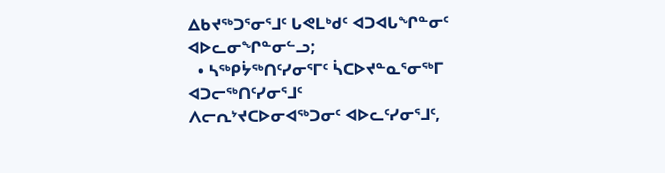ᐃᑲᔪᖅᑐᕐᓂᕐᒧᑦ ᒐᕙᒪᒃᑯᑦ ᐊᑐᐊᒐᖏᓐᓂᑦ ᐊᐅᓚᓂᖏᓐᓂᓪᓗ;
  • ᓴᖅᑭᔮᖅᑎᑦᓯᓂᕐᒥᑦ ᓵᑕᐅᔪᓐᓇᕐᓂᖅᒥ ᐊᑐᓕᖅᑎᑦᓯᓂᕐᒧᑦ ᐱᓕᕆᔾᔪᑕᐅᓂᐊᖅᑐᓂᑦ ᐊᐅᓚᑦᓯᓂᕐᒧᑦ,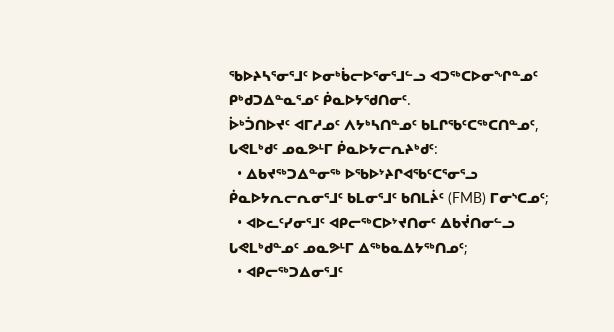ᖃᐅᔨᓴᕐᓂᕐᒧᑦ ᐅᓂᒃᑳᓕᐅᕐᓂᕐᒧᓪᓗ ᐊᑐᖅᑕᐅᓂᖏᓐᓄᑦ ᑭᒃᑯᑐᐃᓐᓇᕐᓄᑦ ᑮᓇᐅᔭᖁᑎᓂᑦ.
ᐆᒃᑑᑎᐅᔪᑦ ᐊᒥᓱᓄᑦ ᐱᔭᒃᓴᑎᓐᓄᑦ ᑲᒪᒋᖃᑦᑕᖅᑕᑎᓐᓄᑦ, ᒐᕙᒪᒃᑯᑦ ᓄᓇᕗᒻᒥ ᑮᓇᐅᔭᓕᕆᔨᒃᑯᑦ:
  • ᐃᑲᔪᖅᑐᐃᓐᓂᖅ ᐅᖃᐅᔾᔨᒋᐊᖃᑦᑕᕐᓂᕐᓗ ᑮᓇᐅᔭᕆᓕᕆᓂᕐᒧᑦ ᑲᒪᓂᕐᒧᑦ ᑲᑎᒪᔩᑦ (FMB) ᒥᓂᔅᑕᓄᑦ;
  • ᐊᐅᓚᑦᓯᓂᕐᒧᑦ ᐊᑭᓕᖅᑕᐅᔾᔪᑎᓂᑦ ᐃᑲᔫᑎᓂᓪᓗ ᒐᕙᒪᒃᑯᓐᓄᑦ ᓄᓇᕗᒻᒥ ᐃᖅᑲᓇᐃᔭᖅᑎᓄᑦ;
  • ᐊᑭᓕᖅᑐᐃᓂᕐᒧᑦ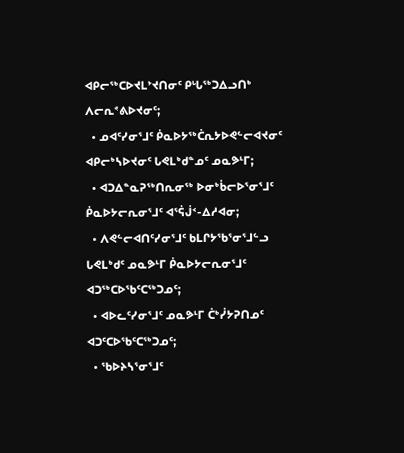ᐊᑭᓕᖅᑕᐅᔪᒪᔾᔪᑎᓂᑦ ᑭᒡᒐᖅᑐᐃᓗᑎᒃ ᐱᓕᕆᕝᕕᐅᔪᓂᑦ;
  • ᓄᐊᑦᓯᓂᕐᒧᑦ ᑮᓇᐅᔭᖅᑖᕆᔭᐅᕙᓪᓕᐊᔪᓂᑦ ᐊᑭᓕᒃᓴᐅᔪᓂᑦ ᒐᕙᒪᒃᑯᓐᓄᑦ ᓄᓇᕗᒻᒥ;
  • ᐊᑐᐃᓐᓇᕈᖅᑎᕆᓂᖅ ᐅᓂᒃᑳᓕᐅᕐᓂᕐᒧᑦ ᑮᓇᐅᔭᓕᕆᓂᕐᒧᑦ ᐊᕐᕌᒎᑉ-ᐃᓱᐊᓂ;
  • ᐱᕙᓪᓕᐊᑎᑦᓯᓂᕐᒧᑦ ᑲᒪᒋᔭᖃᕐᓂᕐᒧᓪᓗ ᒐᕙᒪᒃᑯᑦ ᓄᓇᕗᒻᒥ ᑮᓇᐅᔭᓕᕆᓂᕐᒧᑦ ᐊᑐᖅᑕᐅᖃᑦᑕᖅᑐᓄᑦ;
  • ᐊᐅᓚᑦᓯᓂᕐᒧᑦ ᓄᓇᕗᒻᒥ ᑖᒃᓰᔭᕈᑎᓄᑦ ᐊᑐᑦᑕᐅᖃᑦᑕᖅᑐᓄᑦ;
  • ᖃᐅᔨᓴᕐᓂᕐᒧᑦ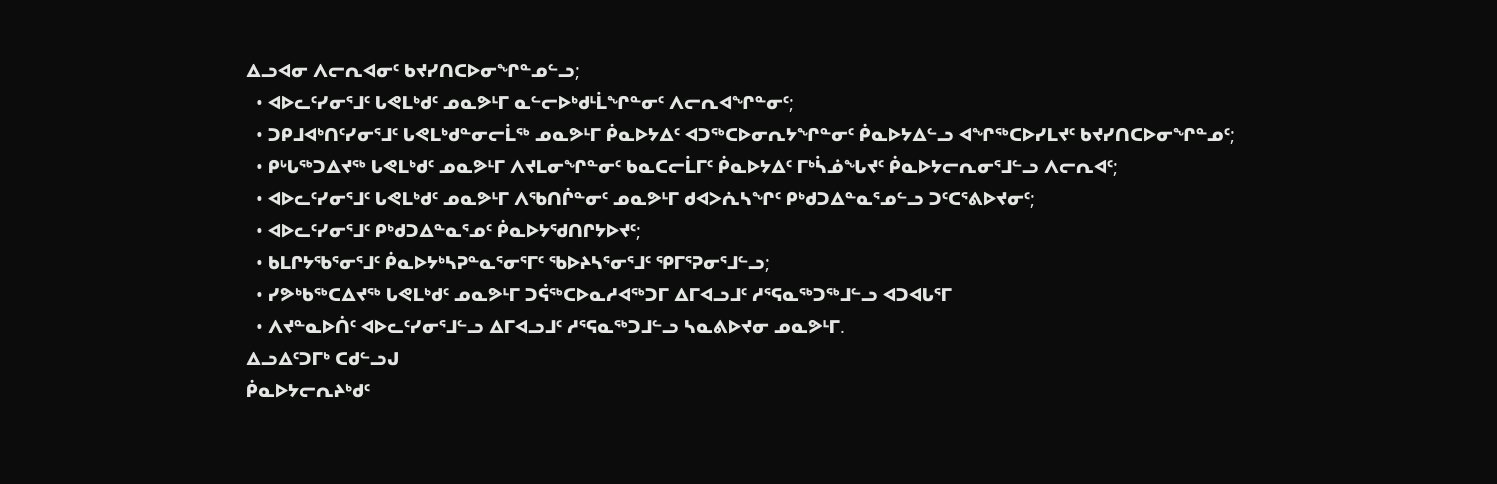ᐃᓗᐊᓂ ᐱᓕᕆᐊᓂᑦ ᑲᔪᓯᑎᑕᐅᓂᖏᓐᓄᓪᓗ;
  • ᐊᐅᓚᑦᓯᓂᕐᒧᑦ ᒐᕙᒪᒃᑯᑦ ᓄᓇᕗᒻᒥ ᓇᓪᓕᐅᒃᑯᒻᒫᖏᓐᓂᑦ ᐱᓕᕆᐊᖏᓐᓂᑦ;
  • ᑐᑭᒧᐊᒃᑎᑦᓯᓂᕐᒧᑦ ᒐᕙᒪᒃᑯᓐᓂᓕᒫᖅ ᓄᓇᕗᒻᒥ ᑮᓇᐅᔭᐃᑦ ᐊᑐᖅᑕᐅᓂᕆᔭᖏᓐᓂᑦ ᑮᓇᐅᔭᐃᓪᓗ ᐊᖏᖅᑕᐅᓯᒪᔪᑦ ᑲᔪᓯᑎᑕᐅᓂᖏᓐᓄᑦ;
  • ᑭᒡᒐᖅᑐᐃᔪᖅ ᒐᕙᒪᒃᑯᑦ ᓄᓇᕗᒻᒥ ᐱᔪᒪᓂᖏᓐᓂᑦ ᑲᓇᑕᓕᒫᒥᑦ ᑮᓇᐅᔭᐃᑦ ᒥᒃᓵᓅᖓᔪᑦ ᑮᓇᐅᔭᓕᕆᓂᕐᒧᓪᓗ ᐱᓕᕆᐊᑦ;
  • ᐊᐅᓚᑦᓯᓂᕐᒧᑦ ᒐᕙᒪᒃᑯᑦ ᓄᓇᕗᒻᒥ ᐱᖃᑎᒌᓐᓂᑦ ᓄᓇᕗᒻᒥ ᑯᐊᐳᕇᓴᖏᑦ ᑭᒃᑯᑐᐃᓐᓇᕐᓄᓪᓗ ᑐᑦᑕᕐᕕᐅᔪᓂᑦ;
  • ᐊᐅᓚᑦᓯᓂᕐᒧᑦ ᑭᒃᑯᑐᐃᓐᓇᕐᓄᑦ ᑮᓇᐅᔭᖁᑎᒋᔭᐅᔪᑦ;
  • ᑲᒪᒋᔭᖃᕐᓂᕐᒧᑦ ᑮᓇᐅᔭᒃᓴᕈᓐᓇᕐᓂᕐᒥᑦ ᖃᐅᔨᓴᕐᓂᕐᒧᑦ ᕿᒥᕐᕈᓂᕐᒧᓪᓗ;
  • ᓯᕗᒃᑲᖅᑕᐃᔪᖅ ᒐᕙᒪᒃᑯᑦ ᓄᓇᕗᒻᒥ ᑐᕌᖅᑕᐅᓇᓱᐊᖅᑐᒥ ᐃᒥᐊᓗᒧᑦ ᓱᕐᕋᓇᖅᑐᖅᒧᓪᓗ ᐊᑐᐊᒐᕐᒥ
  • ᐱᔪᓐᓇᐅᑏᑦ ᐊᐅᓚᑦᓯᓂᕐᒧᓪᓗ ᐃᒥᐊᓗᒧᑦ ᓱᕐᕋᓇᖅᑐᒧᓪᓗ ᓴᓇᕕᐅᔪᓂ ᓄᓇᕗᒻᒥ.
ᐃᓗᐃᑦᑐᒥᒃ ᑕᑯᓪᓗᒍ
ᑮᓇᐅᔭᓕᕆᔨᒃᑯᑦ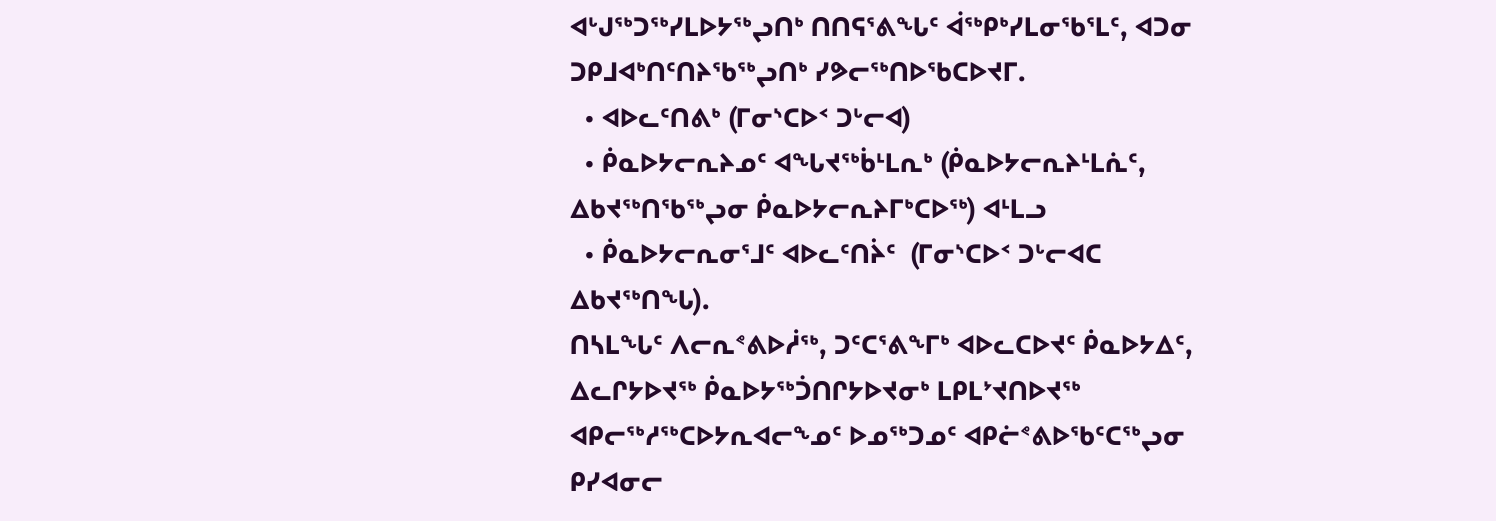ᐊᒡᒍᖅᑐᖅᓯᒪᐅᔭᖅᖢᑎᒃ ᑎᑎᕋᕐᕕᖓᑦ ᐋᖅᑭᒃᓯᒪᓂᖃᕐᒪᑦ, ᐊᑐᓂ ᑐᑭᒧᐊᒃᑎᑦᑎᔨᖃᖅᖢᑎᒃ ᓯᕗᓕᖅᑎᐅᖃᑕᐅᔪᒥ.
  • ᐊᐅᓚᑦᑎᕕᒃ (ᒥᓂᔅᑕᐅᑉ ᑐᒡᓕᐊ)
  • ᑮᓇᐅᔭᓕᕆᔨᓄᑦ ᐊᖓᔪᖅᑳᒻᒪᕆᒃ (ᑮᓇᐅᔭᓕᕆᔨᒻᒪᕇᑦ, ᐃᑲᔪᖅᑎᖃᖅᖢᓂ ᑮᓇᐅᔭᓕᕆᔨᒥᒃᑕᐅᖅ) ᐊᒻᒪᓗ
  • ᑮᓇᐅᔭᓕᕆᓂᕐᒧᑦ ᐊᐅᓚᑦᑎᔩᑦ  (ᒥᓂᔅᑕᐅᑉ ᑐᒡᓕᐊᑕ ᐃᑲᔪᖅᑎᖓ).
ᑎᓴᒪᖓᑦ ᐱᓕᕆᕝᕕᐅᓲᖅ, ᑐᑦᑕᕐᕕᖕᒥᒃ ᐊᐅᓚᑕᐅᔪᑦ ᑮᓇᐅᔭᐃᑦ, ᐃᓚᒋᔭᐅᔪᖅ ᑮᓇᐅᔭᖅᑑᑎᒋᔭᐅᔪᓂᒃ ᒪᑭᒪᔾᔪᑎᐅᔪᖅ ᐊᑭᓕᖅᓱᖅᑕᐅᔭᕆᐊᓕᖕᓄᑦ ᐅᓄᖅᑐᓄᑦ ᐊᑭᓖᕝᕕᐅᖃᑦᑕᖅᖢᓂ ᑭᓯᐊᓂᓕ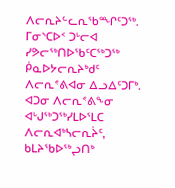ᐱᓕᕆᔨᓪᓚᕆᖃᙱᑦᑐᖅ.
ᒥᓂᔅᑕᐅᑉ ᑐᒡᓕᐊ ᓯᕗᓕᖅᑎᐅᖃᑦᑕᖅᑐᖅ ᑮᓇᐅᔭᓕᕆᔨᒃᑯᑦ ᐱᓕᕆᕝᕕᐊᓂ ᐃᓗᐃᑦᑐᒥᒃ.
ᐊᑐᓂ ᐱᓕᕆᕝᕕᖕᓂ ᐊᒡᒍᖅᑐᖅᓯᒪᐅᕐᒪᑕ ᐱᓕᕆᐊᒃᓴᓕᕆᔩᑦ, ᑲᒪᔨᖃᐅᖅᖢᑎᒃ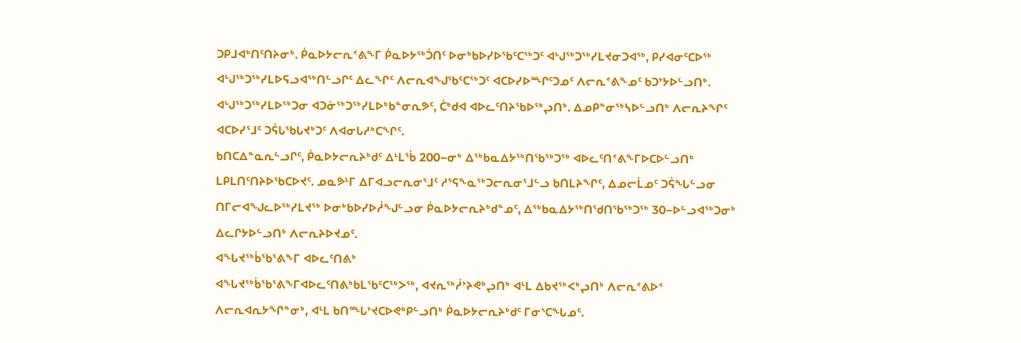ᑐᑭᒧᐊᒃᑎᑦᑎᔨᓂᒃ. ᑮᓇᐅᔭᓕᕆᕝᕕᖕᒥ ᑮᓇᐅᔭᖅᑑᑎᑦ ᐅᓂᒃᑲᐅᓯᐅᖃᑦᑕᖅᑐᑦ ᐊᒡᒍᖅᑐᖅᓯᒪᔪᓂᑐᐊᖅ, ᑭᓯᐊᓂᑦᑕᐅᖅ ᐊᒡᒍᖅᑐᖅᓯᒪᐅᕋᓗᐊᖅᑎᓪᓗᒋᑦ ᐃᓚᖏᑦ ᐱᓕᕆᐊᖑᖃᑦᑕᖅᑐᑦ ᐊᑕᐅᓯᐅᙱᑦᑐᓄᑦ ᐱᓕᕆᕝᕕᖕᓄᑦ ᑲᑐᔾᔭᐅᓪᓗᑎᒃ. ᐊᒡᒍᖅᑐᖅᓯᒪᐅᖅᑐᓂ ᐊᑐᓃᖅᑐᖅᓯᒪᐅᒃᑲᓐᓂᕆᕗᑦ, ᑖᒃᑯᐊ ᐊᐅᓚᑦᑎᔨᖃᐅᖅᖢᑎᒃ. ᐃᓄᑭᓐᓂᖅᓴᐅᓪᓗᑎᒃ ᐱᓕᕆᔨᖏᑦ ᐊᑕᐅᓯᕐᒧᑦ ᑐᕌᒐᖃᒐᔪᒃᑐᑦ ᐱᐊᓂᒐᓱᒃᑕᖏᑦ.
ᑲᑎᑕᐃᓐᓇᕆᓪᓗᒋᑦ, ᑮᓇᐅᔭᓕᕆᔨᒃᑯᑦ ᐃᒻᒪᖄ 200−ᓂᒃ ᐃᖅᑲᓇᐃᔭᖅᑎᖃᖅᑐᖅ ᐊᐅᓚᑦᑎᕝᕕᖕᒥᐅᑕᐅᓪᓗᑎᒃ ᒪᑭᒪᑎᑦᑎᔨᐅᖃᑕᐅᔪᑦ. ᓄᓇᕗᒻᒥ ᐃᒥᐊᓗᓕᕆᓂᕐᒧᑦ ᓱᕐᕋᖕᓇᖅᑐᓕᕆᓂᕐᒧᓪᓗ ᑲᑎᒪᔨᖏᑦ, ᐃᓄᓕᒫᓄᑦ ᑐᕌᖓᓪᓗᓂ ᑎᒥᓕᐊᖑᓚᐅᖅᓯᒪᔪᖅ ᐅᓂᒃᑲᐅᓯᐅᓲᖑᓪᓗᓂ ᑮᓇᐅᔭᓕᕆᔨᒃᑯᓐᓄᑦ, ᐃᖅᑲᓇᐃᔭᖅᑎᖁᑎᖃᖅᑐᖅ 30−ᐅᓪᓗᐊᖅᑐᓂᒃ ᐃᓚᒋᔭᐅᓪᓗᑎᒃ ᐱᓕᕆᔨᐅᔪᓄᑦ.
ᐊᖓᔪᖅᑳᖃᕐᕕᖕᒥ ᐊᐅᓚᑦᑎᕕᒃ
ᐊᖓᔪᖅᑳᖃᕐᕕᖕᒥᐊᐅᓚᑦᑎᕕᒃᑲᒪᖃᑦᑕᖅᐳᖅ, ᐊᔪᕆᖅᓲᔾᔨᕙᒃᖢᑎᒃ ᐊᒻᒪ ᐃᑲᔪᖅᐸᒃᖢᑎᒃ ᐱᓕᕆᕝᕕᐅᑉ ᐱᓕᕆᐊᕆᔭᖏᓐᓂᒃ, ᐊᒻᒪ ᑲᑎᙵᔾᔪᑕᐅᕙᒃᑭᓪᓗᑎᒃ ᑮᓇᐅᔭᓕᕆᔨᒃᑯᑦ ᒥᓂᔅᑕᖓᓄᑦ.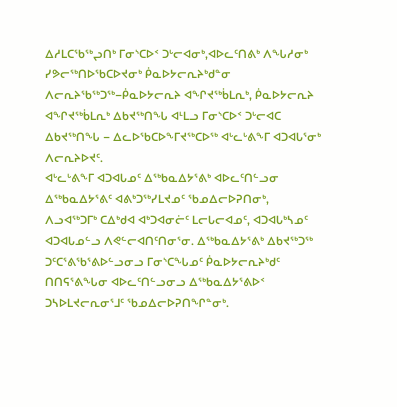ᐃᓱᒪᑕᖃᖅᖢᑎᒃ ᒥᓂᔅᑕᐅᑉ ᑐᒡᓕᐊᓂᒃ,ᐊᐅᓚᑦᑎᕕᒃ ᐱᖓᓱᓂᒃ ᓯᕗᓕᖅᑎᐅᖃᑕᐅᔪᓂᒃ ᑮᓇᐅᔭᓕᕆᔨᒃᑯᓐᓂ ᐱᓕᕆᔨᖃᖅᑐᖅ−ᑮᓇᐅᔭᓕᕆᔨ ᐊᖏᔪᖅᑳᒪᕆᒃ, ᑮᓇᐅᔭᓕᕆᔨ ᐊᖏᔪᖅᑳᒪᕆᒃ ᐃᑲᔪᖅᑎᖓ ᐊᒻᒪᓗ ᒥᓂᔅᑕᐅᑉ ᑐᒡᓕᐊᑕ ᐃᑲᔪᖅᑎᖓ − ᐃᓚᐅᖃᑕᐅᖕᒥᔪᖅᑕᐅᖅ ᐊᒡᓚᒡᕕᖕᒥ ᐊᑐᐊᒐᕐᓂᒃ ᐱᓕᕆᔨᐅᔪᑦ.
ᐊᒡᓚᒡᕕᖕᒥ ᐊᑐᐊᒐᓄᑦ ᐃᖅᑲᓇᐃᔭᕐᕕᒃ ᐊᐅᓚᑦᑎᓪᓗᓂ ᐃᖅᑲᓇᐃᔭᕐᕕᑦ ᐊᕕᒃᑐᖅᓯᒪᔪᓄᑦ ᖃᓄᐃᓕᐅᕈᑎᓂᒃ, ᐱᓗᐊᖅᑐᒥᒃ ᑕᐃᒃᑯᐊ ᐊᒃᑐᐊᓂᓖᑦ ᒪᓕᒐᓕᐊᓄᑦ, ᐊᑐᐊᒐᒃᓴᓄᑦ ᐊᑐᐊᒐᓄᓪᓗ ᐱᕙᓪᓕᐊᑎᑦᑎᓂᕐᓂ. ᐃᖅᑲᓇᐃᔭᕐᕕᒃ ᐃᑲᔪᖅᑐᖅ ᑐᑦᑕᕐᕕᖃᕐᕕᐅᓪᓗᓂᓗ ᒥᓂᔅᑕᖓᓄᑦ ᑮᓇᐅᔭᓕᕆᔨᒃᑯᑦ ᑎᑎᕋᕐᕕᖓᓂ ᐊᐅᓚᑦᑎᓪᓗᓂᓗ ᐃᖅᑲᓇᐃᔭᕐᕕᐅᑉ ᑐᓴᐅᒪᔪᓕᕆᓂᕐᒧᑦ ᖃᓄᐃᓕᐅᕈᑎᖏᓐᓂᒃ.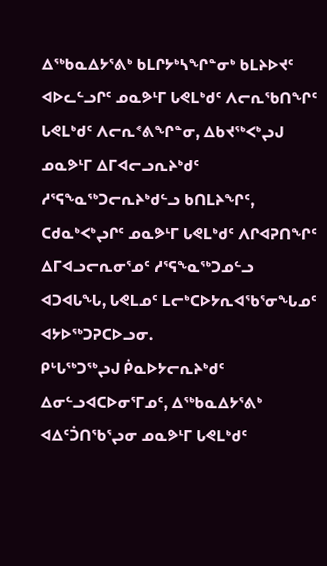ᐃᖅᑲᓇᐃᔭᕐᕕᒃ ᑲᒪᒋᔭᒃᓴᖏᓐᓂᒃ ᑲᒪᔨᐅᔪᑦ ᐊᐅᓚᓪᓗᒋᑦ ᓄᓇᕗᒻᒥ ᒐᕙᒪᒃᑯᑦ ᐱᓕᕆᖃᑎᖏᑦ ᒐᕙᒪᒃᑯᑦ ᐱᓕᕆᕝᕕᖏᓐᓂ, ᐃᑲᔪᖅᐸᒃᖢᒍ ᓄᓇᕗᒻᒥ ᐃᒥᐊᓕᓗᕆᔨᒃᑯᑦ ᓱᕐᕋᖕᓇᖅᑐᓕᕆᔨᒃᑯᓪᓗ ᑲᑎᒪᔨᖏᑦ, ᑕᑯᓇᒃᐸᒃᖢᒋᑦ ᓄᓇᕗᒻᒥ ᒐᕙᒪᒃᑯᑦ ᐱᒋᐊᕈᑎᖏᑦ ᐃᒥᐊᓗᓕᕆᓂᕐᓄᑦ ᓱᕐᕋᖕᓇᖅᑐᓄᓪᓗ ᐊᑐᐊᒐᖓ, ᒐᕙᒪᓄᑦ ᒪᓕᒃᑕᐅᔭᕆᐊᖃᕐᓂᖓᓄᑦ ᐊᔭᐅᖅᑐᕈᑕᐅᓗᓂ.
ᑭᒡᒐᖅᑐᖅᖢᒍ ᑮᓇᐅᔭᓕᕆᔨᒃᑯᑦ ᐃᓂᓪᓗᐊᑕᐅᓂᕐᒥᓄᑦ, ᐃᖅᑲᓇᐃᔭᕐᕕᒃ ᐊᐃᑦᑑᑎᖃᕐᖢᓂ ᓄᓇᕗᒻᒥ ᒐᕙᒪᒃᑯᑦ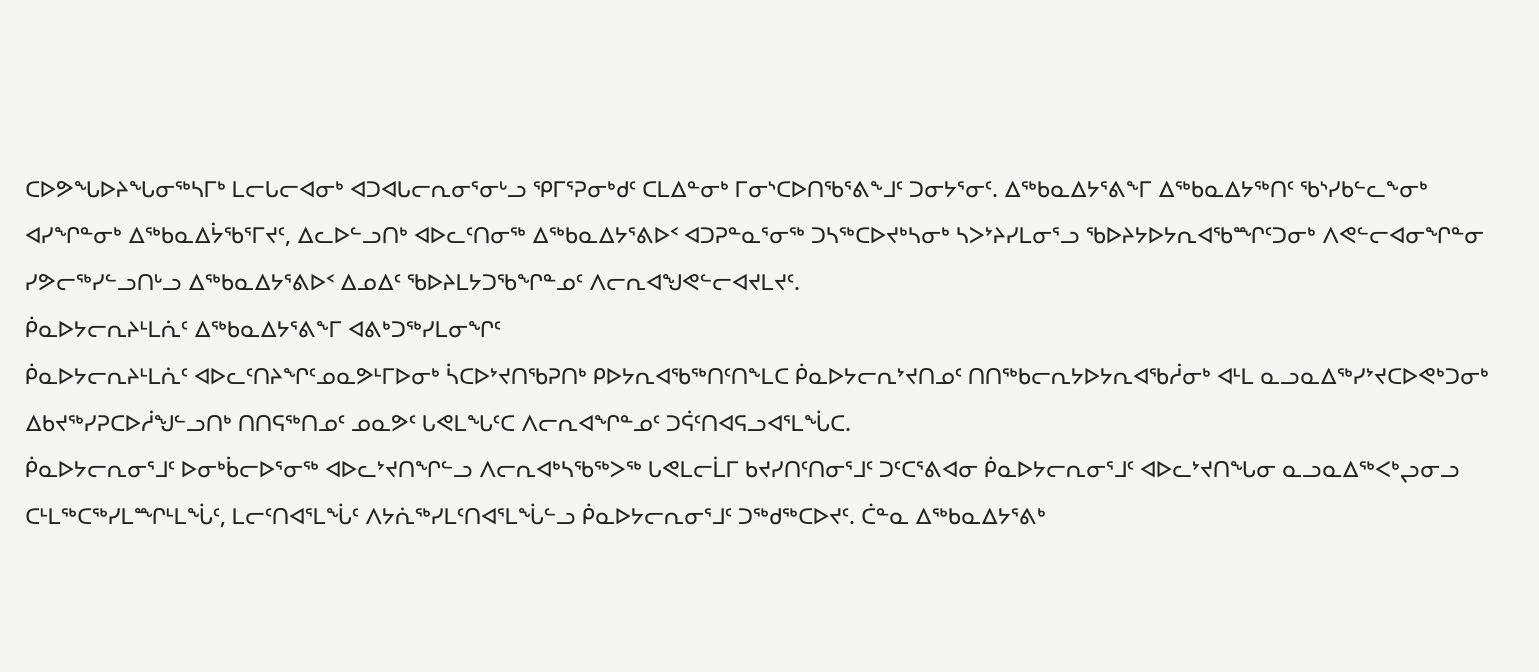ᑕᐅᕗᖓᐅᔨᖓᓂᖅᓴᒥᒃ ᒪᓕᒐᓕᐊᓂᒃ ᐊᑐᐊᒐᓕᕆᓂᕐᓂᒡᓗ ᕿᒥᕐᕈᓂᒃᑯᑦ ᑕᒪᐃᓐᓂᒃ ᒥᓂᔅᑕᐅᑎᖃᕐᕕᖕᒧᑦ ᑐᓂᔭᕐᓂᑦ. ᐃᖅᑲᓇᐃᔭᕐᕕᖕᒥ ᐃᖅᑲᓇᐃᔭᖅᑎᑦ ᖃᔅᓯᑲᓪᓚᖕᓂᒃ ᐊᓯᖏᓐᓂᒃ ᐃᖅᑲᓇᐃᔮᖃᕐᒥᔪᑦ, ᐃᓚᐅᓪᓗᑎᒃ ᐊᐅᓚᑦᑎᓂᖅ ᐃᖅᑲᓇᐃᔭᕐᕕᐅᑉ ᐊᑐᕈᓐᓇᕐᓂᖅ ᑐᓴᖅᑕᐅᔪᒃᓴᓂᒃ ᓴᐳᔾᔨᓯᒪᓂᕐᓗ ᖃᐅᔨᔭᐅᔭᕆᐊᖃᙱᑦᑐᓂᒃ ᐱᕙᓪᓕᐊᓂᖏᓐᓂ ᓯᕗᓕᖅᓯᓪᓗᑎᒡᓗ ᐃᖅᑲᓇᐃᔭᕐᕕᐅᑉ ᐃᓄᐃᑦ ᖃᐅᔨᒪᔭᑐᖃᖏᓐᓄᑦ ᐱᓕᕆᐊᖑᕙᓪᓕᐊᔪᒪᔪᑦ.
ᑮᓇᐅᔭᓕᕆᔨᒻᒪᕇᑦ ᐃᖅᑲᓇᐃᔭᕐᕕᖕᒥ ᐊᕕᒃᑐᖅᓯᒪᓂᖏᑦ
ᑮᓇᐅᔭᓕᕆᔨᒻᒪᕇᑦ ᐊᐅᓚᑦᑎᔨᖏᑦᓄᓇᕗᒻᒥᐅᓂᒃ ᓵᑕᐅᔾᔪᑎᖃᕈᑎᒃ ᑭᐅᔭᕆᐊᖃᖅᑎᑦᑎᖕᒪᑕ ᑮᓇᐅᔭᓕᕆᔾᔪᑎᓄᑦ ᑎᑎᖅᑲᓕᕆᔭᐅᔭᕆᐊᖃᓲᓂᒃ ᐊᒻᒪ ᓇᓗᓇᐃᖅᓯᔾᔪᑕᐅᕙᒃᑐᓂᒃ ᐃᑲᔪᖅᓯᕈᑕᐅᓲᖑᓪᓗᑎᒃ ᑎᑎᕋᖅᑎᓄᑦ ᓄᓇᕗᑦ ᒐᕙᒪᖓᑦᑕ ᐱᓕᕆᐊᖏᓐᓄᑦ ᑐᕌᑦᑎᐊᕋᓗᐊᕐᒪᖔᑕ.
ᑮᓇᐅᔭᓕᕆᓂᕐᒧᑦ ᐅᓂᒃᑳᓕᐅᕐᓂᖅ ᐊᐅᓚᔾᔪᑎᖏᓪᓗ ᐱᓕᕆᐊᒃᓴᖃᖅᐳᖅ ᒐᕙᒪᓕᒫᒥ ᑲᔪᓯᑎᑦᑎᓂᕐᒧᑦ ᑐᑦᑕᕐᕕᐊᓂ ᑮᓇᐅᔭᓕᕆᓂᕐᒧᑦ ᐊᐅᓚᔾᔪᑎᖓᓂ ᓇᓗᓇᐃᖅᐸᒃᖢᓂᓗ ᑕᒻᒪᖅᑕᖅᓯᒪᙱᒻᒪᖔᑦ, ᒪᓕᑦᑎᐊᕐᒪᖔᑦ ᐱᔭᕇᖅᓯᒪᑦᑎᐊᕐᒪᖔᓪᓗ ᑮᓇᐅᔭᓕᕆᓂᕐᒧᑦ ᑐᖅᑯᖅᑕᐅᔪᑦ. ᑖᓐᓇ ᐃᖅᑲᓇᐃᔭᕐᕕᒃ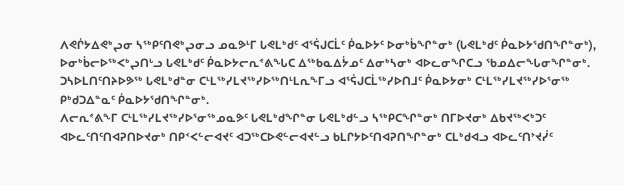ᐱᕙᒌᔭᐃᕙᒃᖢᓂ ᓴᖅᑭᑦᑎᕙᒃᖢᓂᓗ ᓄᓇᕗᒻᒥ ᒐᕙᒪᒃᑯᑦ ᐊᕐᕌᒍᑕᒫᑦ ᑮᓇᐅᔭᑦ ᐅᓂᒃᑳᖏᓐᓂᒃ (ᒐᕙᒪᒃᑯᑦ ᑮᓇᐅᔭᖁᑎᖏᓐᓂᒃ), ᐅᓂᒃᑳᓕᐅᖅᐸᒃᖢᑎᒡᓗ ᒐᕙᒪᒃᑯᑦ ᑮᓇᐅᔭᓕᕆᕝᕕᖓᑕ ᐃᖅᑲᓇᐃᔮᓄᑦ ᐃᓂᒃᓴᓂᒃ ᐊᐅᓚᓂᖏᑕᓗ ᖃᓄᐃᓕᖓᓂᖏᓐᓂᒃ. ᑐᓴᐅᒪᑎᑦᑎᔨᐅᕗᖅ ᒐᕙᒪᒃᑯᓐᓂ ᑕᒻᒪᖅᓯᒪᔪᖅᓯᐅᖅᑎᒻᒪᕆᖕᒥᓗ ᐊᕐᕌᒍᑕᒫᖅᓯᐅᑎᒧᑦ ᑮᓇᐅᔭᓂᒃ ᑕᒻᒪᖅᓯᒪᔪᖅᓯᐅᕐᓂᖅ ᑭᒃᑯᑐᐃᓐᓇᑦ ᑮᓇᐅᔭᖁᑎᖏᓐᓂᒃ.
ᐱᓕᕆᕝᕕᖕᒥ ᑕᒻᒪᖅᓯᒪᔪᖅᓯᐅᕐᓂᖅᓄᓇᕗᑦ ᒐᕙᒪᒃᑯᖏᓐᓂ ᒐᕙᒪᒃᑯᓪᓗ ᓴᖅᑭᑕᖏᓐᓂᒃ ᑎᒥᐅᔪᓂᒃ ᐃᑲᔪᖅᐸᒃᑐᑦ ᐊᐅᓚᑦᑎᑦᑎᐊᕈᑎᐅᔪᓂᒃ ᑎᑭᑉᐸᓪᓕᐊᔪᑦ ᐊᑐᖅᑕᐅᕙᓪᓕᐊᔪᓪᓗ ᑲᒪᒋᔭᐅᑦᑎᐊᕈᑎᖏᓐᓂᒃ ᑕᒪᒃᑯᐊᓗ ᐊᐅᓚᑦᑎᔾᔪᓰᑦ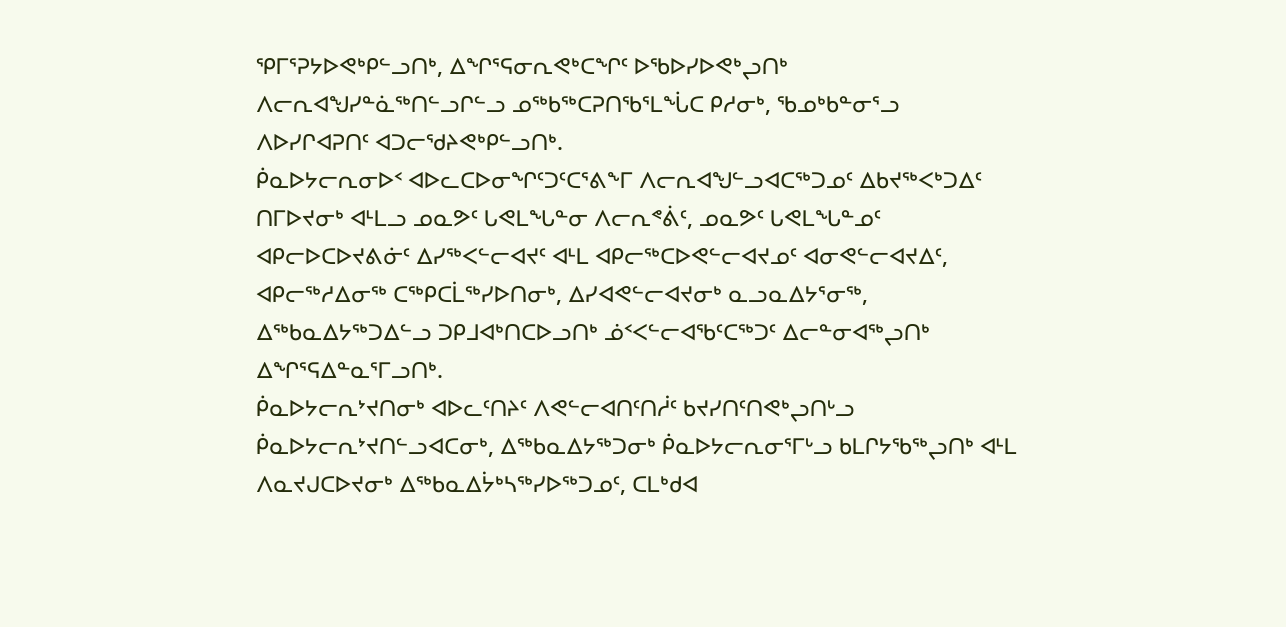ᕿᒥᕐᕈᔭᐅᕙᒃᑭᓪᓗᑎᒃ, ᐃᖏᕐᕋᓂᕆᕙᒃᑕᖏᑦ ᐅᖃᐅᓯᐅᕙᒃᖢᑎᒃ ᐱᓕᕆᐊᖑᓯᓐᓈᖅᑎᓪᓗᒋᓪᓗ ᓄᖅᑲᖅᑕᕈᑎᖃᕐᒪᖔᑕ ᑭᓱᓂᒃ, ᖃᓄᒃᑲᓐᓂᕐᓗ ᐱᐅᓯᒋᐊᕈᑎᑦ ᐊᑐᓕᖁᔨᕙᒃᑭᓪᓗᑎᒃ.
ᑮᓇᐅᔭᓕᕆᓂᐅᑉ ᐊᐅᓚᑕᐅᓂᖏᑦᑐᑦᑕᕐᕕᖕᒥ ᐱᓕᕆᐊᖑᓪᓗᐊᑕᖅᑐᓄᑦ ᐃᑲᔪᖅᐸᒃᑐᐃᑦ ᑎᒥᐅᔪᓂᒃ ᐊᒻᒪᓗ ᓄᓇᕗᑦ ᒐᕙᒪᖓᓐᓂ ᐱᓕᕆᕝᕖᑦ, ᓄᓇᕗᑦ ᒐᕙᒪᖓᓐᓄᑦ ᐊᑭᓕᐅᑕᐅᔪᕕᓃᑦ ᐃᓯᖅᐸᓪᓕᐊᔪᑦ ᐊᒻᒪ ᐊᑭᓕᖅᑕᐅᕙᓪᓕᐊᔪᓄᑦ ᐊᓂᕙᓪᓕᐊᔪᐃᑦ, ᐊᑭᓕᖅᓱᐃᓂᖅ ᑕᖅᑭᑕᒫᖅᓯᐅᑎᓂᒃ, ᐃᓯᐊᕙᓪᓕᐊᔪᓂᒃ ᓇᓗᓇᐃᔭᕐᓂᖅ, ᐃᖅᑲᓇᐃᔭᖅᑐᐃᓪᓗ ᑐᑭᒧᐊᒃᑎᑕᐅᓗᑎᒃ ᓅᑉᐸᓪᓕᐊᖃᑦᑕᖅᑐᑦ ᐃᓕᓐᓂᐊᖅᖢᑎᒃ ᐃᖏᕐᕋᐃᓐᓇᕐᒥᓗᑎᒃ.
ᑮᓇᐅᔭᓕᕆᔾᔪᑎᓂᒃ ᐊᐅᓚᑦᑎᔨᑦ ᐱᕙᓪᓕᐊᑎᑦᑎᓲᑦ ᑲᔪᓯᑎᑦᑎᕙᒃᖢᑎᒡᓗ ᑮᓇᐅᔭᓕᕆᔾᔪᑎᓪᓗᐊᑕᓂᒃ, ᐃᖅᑲᓇᐃᔭᖅᑐᓂᒃ ᑮᓇᐅᔭᓕᕆᓂᕐᒥᒡᓗ ᑲᒪᒋᔭᖃᖅᖢᑎᒃ ᐊᒻᒪ ᐱᓇᔪᒍᑕᐅᔪᓂᒃ ᐃᖅᑲᓇᐃᔮᒃᓴᖅᓯᐅᖅᑐᓄᑦ, ᑕᒪᒃᑯᐊ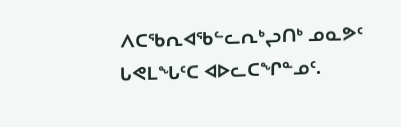ᐱᑕᖃᕆᐊᖃᓪᓚᕆᒃᖢᑎᒃ ᓄᓇᕗᑦ ᒐᕙᒪᖓᑦᑕ ᐊᐅᓚᑕᖏᓐᓄᑦ.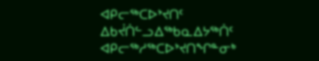ᐊᑭᓕᖅᑕᐅᔾᔪᑎᑦ ᐃᑲᔫᑏᓪᓗᐃᖅᑲᓇᐃᔭᖅᑏᑦ ᐊᑭᓕᖅᓱᖅᑕᐅᔾᔪᑎᖏᓐᓂᒃ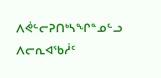ᐱᕚᓪᓕᕈᑎᒃᓴᖏᓐᓄᓪᓗ ᐱᓕᕆᐊᖃᓲᑦ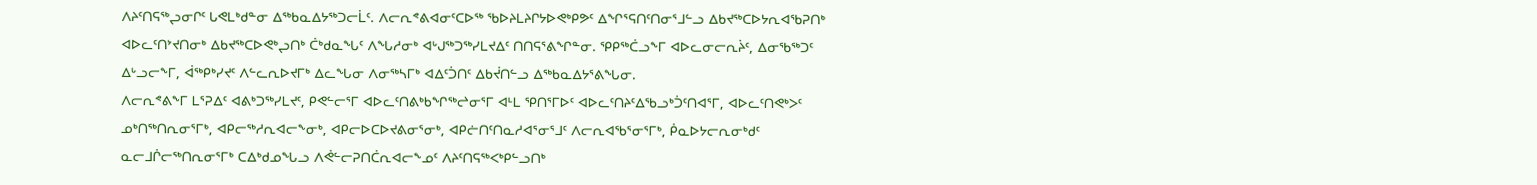ᐱᔨᑦᑎᕋᖅᖢᓂᒋᑦ ᒐᕙᒪᒃᑯᓐᓂ ᐃᖅᑲᓇᐃᔭᖅᑐᓕᒫᑦ. ᐱᓕᕆᕝᕕᐊᓂᑦᑕᐅᖅ ᖃᐅᔨᒪᔨᒋᔭᐅᕙᒃᑭᕗᑦ ᐃᖏᕐᕋᑎᑦᑎᓂᕐᒧᓪᓗ ᐃᑲᔪᖅᑕᐅᔭᕆᐊᖃᕈᑎᒃ ᐊᐅᓚᑦᑎᔾᔪᑎᓂᒃ ᐃᑲᔪᖅᑕᐅᕙᒃᖢᑎᒃ ᑖᒃᑯᓇᖓᑦ ᐱᖓᓱᓂᒃ ᐊᒡᒍᖅᑐᖅᓯᒪᔪᐃᑦ ᑎᑎᕋᕐᕕᖏᓐᓂ. ᕿᑭᖅᑖᓗᖕᒥ ᐊᐅᓚᓂᓕᕆᔩᑦ, ᐃᓂᖃᖅᑐᑦ ᐃᒡᓗᓕᖕᒥ, ᐋᖅᑭᒃᓯᔪᑦ ᐱᓪᓚᕆᐅᔪᒥᒃ ᐃᓚᖓᓂ ᐱᓂᖅᓴᒥᒃ ᐊᐃᑦᑑᑎᑦ ᐃᑲᔫᑎᓪᓗ ᐃᖅᑲᓇᐃᔭᕐᕕᖓᓂ.
ᐱᓕᕆᕝᕕᖕᒥ ᒪᕐᕈᐃᑦ ᐊᕕᒃᑐᖅᓯᒪᔪᑦ, ᑭᕙᓪᓕᕐᒥ ᐊᐅᓚᑦᑎᕕᒃᑲᖏᖅᖠᓂᕐᒥ ᐊᒻᒪ ᕿᑎᕐᒥᐅᑦ ᐊᐅᓚᑦᑎᔨᑦᐃᖃᓗᒃᑑᑦᑎᐊᕐᒥ, ᐊᐅᓚᑦᑎᕙᒃᐳᑦ ᓄᒃᑎᖅᑎᕆᓂᕐᒥᒃ, ᐊᑭᓕᖅᓱᕆᐊᓕᖕᓂᒃ, ᐊᑭᓕᐅᑕᐅᔪᕕᓂᕐᓂᒃ, ᐊᑭᓖᑎᑦᑎᓇᓱᐊᕐᓂᕐᒧᑦ ᐱᓕᕆᐊᖃᕐᓂᕐᒥᒃ, ᑮᓇᐅᔭᓕᕆᓂᒃᑯᑦ ᓇᓕᒧᒌᓕᖅᑎᕆᓂᕐᒥᒃ ᑕᐃᒃᑯᓄᖓᓗ ᐱᕚᓪᓕᕈᑎᑖᕆᐊᓕᖕᓄᑦ ᐱᔨᑦᑎᕋᖅᐸᒃᑭᓪᓗᑎᒃ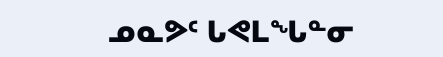ᓄᓇᕗᑦ ᒐᕙᒪᖓᓐᓂ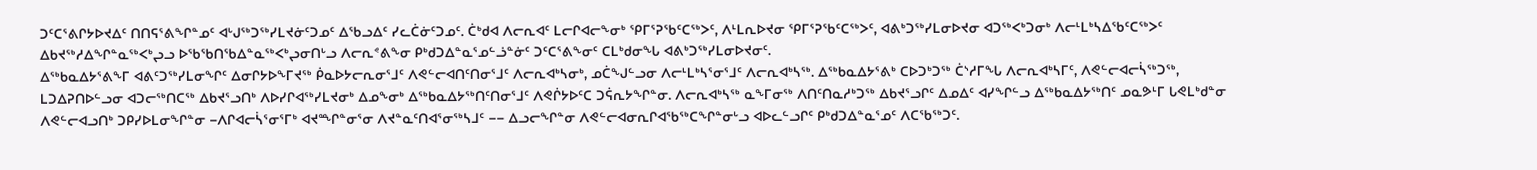ᑐᑦᑕᕐᕕᒋᔭᐅᔪᐃᑦ ᑎᑎᕋᕐᕕᖏᓐᓄᑦ ᐊᒡᒍᖅᑐᖅᓯᒪᔪᓃᑦᑐᓄᑦ ᐃᖃᓗᐃᑦ ᓯᓚᑖᓃᑦᑐᓄᑦ. ᑖᒃᑯᐊ ᐱᓕᕆᐊᑦ ᒪᓕᒋᐊᓕᖕᓂᒃ ᕿᒥᕐᕈᖃᑦᑕᖅᐳᑦ, ᐱᒻᒪᕆᐅᔪᓂ ᕿᒥᕐᕈᖃᑦᑕᖅᐳᑦ, ᐊᕕᒃᑐᖅᓯᒪᓂᐅᔪᓂ ᐊᑐᖅᐸᒃᑐᓂᒃ ᐱᓕᒻᒪᒃᓴᐃᖃᑦᑕᖅᐳᑦ ᐃᑲᔪᖅᓱᐃᖏᓐᓇᖅᐸᒃᖢᓗ ᐅᖃᖃᑎᖃᐃᓐᓇᖅᐸᒃᖢᓂᑎᒡᓗ ᐱᓕᕆᕝᕕᖕᓂ ᑭᒃᑯᑐᐃᓐᓇᕐᓄᓪᓘᓐᓃᑦ ᑐᑦᑕᕐᕕᖕᓂᑦ ᑕᒪᒃᑯᓂᖓ ᐊᕕᒃᑐᖅᓯᒪᓂᐅᔪᓂᑦ.
ᐃᖅᑲᓇᐃᔭᕐᕕᖕᒥ ᐊᕕᑦᑐᖅᓯᒪᓂᖏᑦ ᐃᓂᒋᔭᐅᖕᒥᔪᖅ ᑮᓇᐅᔭᓕᕆᓂᕐᒧᑦ ᐱᕙᓪᓕᐊᑎᑦᑎᓂᕐᒧᑦ ᐱᓕᕆᐊᒃᓴᓂᒃ, ᓄᑖᖑᓪᓗᓂ ᐱᓕᒻᒪᒃᓴᕐᓂᕐᒧᑦ ᐱᓕᕆᐊᒃᓴᖅ. ᐃᖅᑲᓇᐃᔭᕐᕕᒃ ᑕᐅᑐᒃᑐᖅ ᑖᔅᓱᒥᖓ ᐱᓕᕆᐊᒃᓴᒥᑦ, ᐱᕙᓪᓕᐊᓕᓵᖅᑐᖅ, ᒪᑐᐃᕈᑎᐅᓪᓗᓂ ᐊᑐᓕᖅᑎᑕᖅ ᐃᑲᔪᕐᓗᑎᒃ ᐱᐅᓯᒋᐊᖅᓯᒪᔪᓂᒃ ᐃᓄᖕᓂᒃ ᐃᖅᑲᓇᐃᔭᖅᑎᑦᑎᓂᕐᒧᑦ ᐱᕙᒌᔭᐅᑦᑕ ᑐᕌᕆᔭᖏᓐᓂ. ᐱᓕᕆᐊᒃᓴᖅ ᓇᖕᒥᓂᖅ ᐱᑎᑦᑎᓇᓱᒃᑐᖅ ᐃᑲᔪᕐᓗᒋᑦ ᐃᓄᐃᑦ ᐊᓯᖏᓪᓗ ᐃᖅᑲᓇᐃᔭᖅᑎᑦ ᓄᓇᕗᒻᒥ ᒐᕙᒪᒃᑯᓐᓂ ᐱᕙᓪᓕᐊᓗᑎᒃ ᑐᑭᓯᐅᒪᓂᖏᓐᓂ −ᐱᒋᐊᓕᓵᕐᓂᕐᒥᒃ ᐊᔪᙱᓐᓂᕐᓂ ᐱᔪᓐᓇᑦᑎᐊᕐᓂᖅᓴᒧᑦ −− ᐃᓗᓕᖏᓐᓂ ᐱᕙᓪᓕᐊᓂᕆᒋᐊᖃᖅᑕᖏᓐᓂᒡᓗ ᐊᐅᓚᓪᓗᒋᑦ ᑭᒃᑯᑐᐃᓐᓇᕐᓄᑦ ᐱᑕᖃᖅᑐᑦ.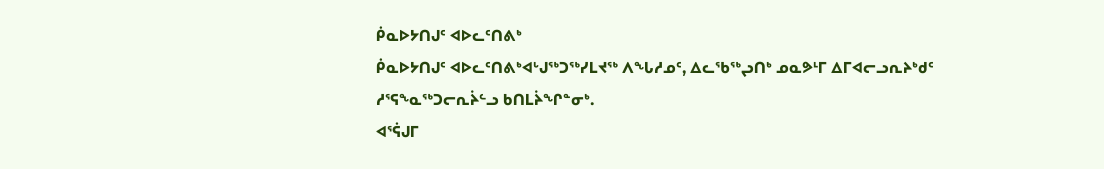ᑮᓇᐅᔭᑎᒍᑦ ᐊᐅᓚᑦᑎᕕᒃ
ᑮᓇᐅᔭᑎᒍᑦ ᐊᐅᓚᑦᑎᕕᒃᐊᒡᒍᖅᑐᖅᓯᒪᔪᖅ ᐱᖓᓱᓄᑦ, ᐃᓚᖃᖅᖢᑎᒃ ᓄᓇᕗᒻᒥ ᐃᒥᐊᓕᓗᕆᔨᒃᑯᑦ ᓱᕐᕋᖕᓇᖅᑐᓕᕆᔩᓪᓗ ᑲᑎᒪᔩᖏᓐᓂᒃ.
ᐊᕐᕌᒍᒥ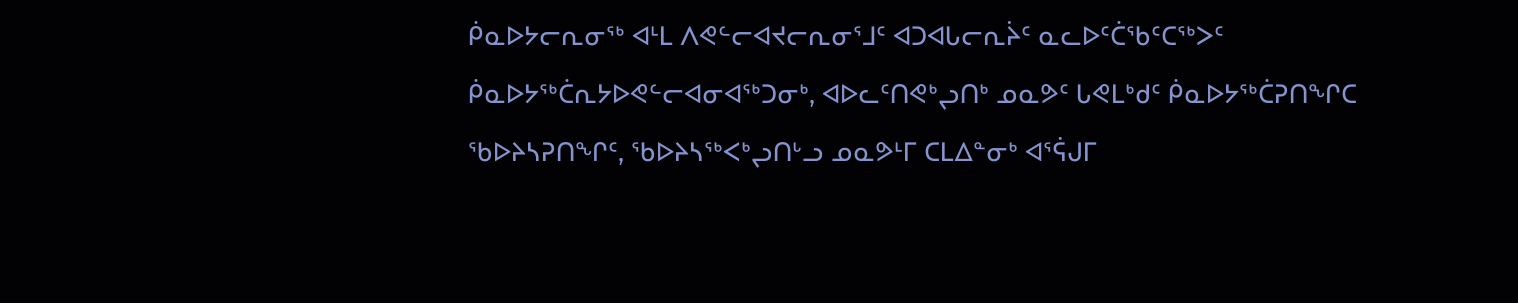ᑮᓇᐅᔭᓕᕆᓂᖅ ᐊᒻᒪ ᐱᕙᓪᓕᐊᔪᓕᕆᓂᕐᒧᑦ ᐊᑐᐊᒐᓕᕆᔩᑦ ᓇᓚᐅᑦᑖᖃᑦᑕᖅᐳᑦ ᑮᓇᐅᔭᖅᑖᕆᔭᐅᕙᓪᓕᐊᓂᐊᖅᑐᓂᒃ, ᐊᐅᓚᑦᑎᕙᒃᖢᑎᒃ ᓄᓇᕗᑦ ᒐᕙᒪᒃᑯᑦ ᑮᓇᐅᔭᖅᑖᕈᑎᖏᑕ ᖃᐅᔨᓴᕈᑎᖏᑦ, ᖃᐅᔨᓴᖅᐸᒃᖢᑎᒡᓗ ᓄᓇᕗᒻᒥ ᑕᒪᐃᓐᓂᒃ ᐊᕐᕌᒍᒥ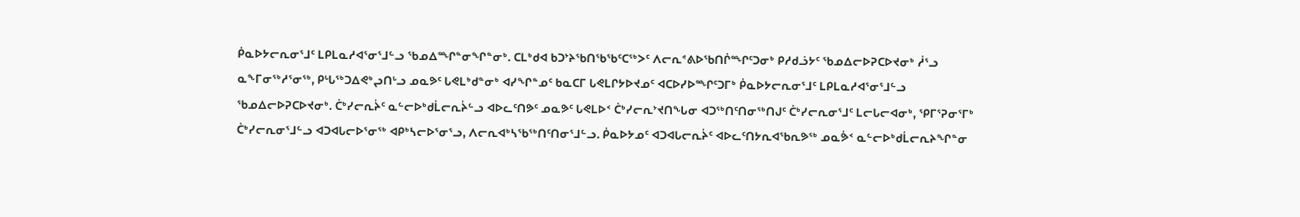ᑮᓇᐅᔭᓕᕆᓂᕐᒧᑦ ᒪᑭᒪᓇᓱᐊᕐᓂᕐᒧᓪᓗ ᖃᓄᐃᙱᓐᓂᖏᓐᓂᒃ. ᑕᒪᒃᑯᐊ ᑲᑐᔾᔨᖃᑎᖃᖃᑦᑕᖅᐳᑦ ᐱᓕᕆᕝᕕᐅᖃᑎᒌᙱᑦᑐᓂᒃ ᑭᓱᑯᓘᔭᑦ ᖃᓄᐃᓕᐅᕈᑕᐅᔪᓂᒃ ᓲᕐᓗ ᓇᖕᒥᓂᖅᓱᕐᓂᖅ, ᑭᒡᒐᖅᑐᐃᕙᒃᖢᑎᒡᓗ ᓄᓇᕗᑦ ᒐᕙᒪᒃᑯᓐᓂᒃ ᐊᓯᖏᓐᓄᑦ ᑲᓇᑕᒥ ᒐᕙᒪᒋᔭᐅᔪᓄᑦ ᐊᑕᐅᓯᐅᙱᑦᑐᒥᒃ ᑮᓇᐅᔭᓕᕆᓂᕐᒧᑦ ᒪᑭᒪᓇᓱᐊᕐᓂᕐᒧᓪᓗ ᖃᓄᐃᓕᐅᕈᑕᐅᔪᓂᒃ. ᑖᒃᓯᓕᕆᔩᑦ ᓇᓪᓕᐅᒃᑯᒫᓕᕆᔩᓪᓗ ᐊᐅᓚᑦᑎᕗᑦ ᓄᓇᕗᑦ ᒐᕙᒪᐅᑉ ᑖᒃᓯᓕᕆᔾᔪᑎᖓᓂ ᐊᑐᖅᑎᑦᑎᓂᖅᑎᒍᑦ ᑖᒃᓯᓕᕆᓂᕐᒧᑦ ᒪᓕᒐᓕᐊᓂᒃ, ᕿᒥᕐᕈᓂᕐᒥᒃ ᑖᒃᓯᓕᕆᓂᕐᒧᓪᓗ ᐊᑐᐊᒐᓕᐅᕐᓂᖅ ᐊᑭᒃᓴᓕᐅᕐᓂᕐᓗ, ᐱᓕᕆᐊᒃᓴᖃᖅᑎᑦᑎᓂᕐᒧᓪᓗ. ᑮᓇᐅᔭᓄᑦ ᐊᑐᐊᒐᓕᕆᔩᑦ ᐊᐅᓚᑦᑎᔭᕆᐊᖃᕆᕗᖅ ᓄᓇᕘᑉ ᓇᓪᓕᐅᒃᑯᒫᓕᕆᔨᖏᓐᓂ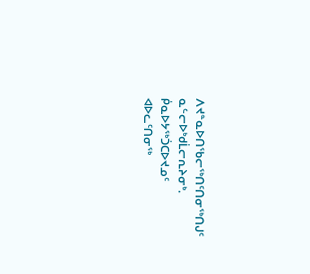ᐱᔪᓐᓇᐅᑎᖃᓕᖅᑎᑦᑎᓂᖅᑎᒍᑦ ᓇᓪᓕᐅᒃᑯᒫᓕᕆᔨᓂᒃ.
ᑮᓇᐅᔭᖅᑑᑕᐅᔪᓄᑦ ᐊᐅᓚᑦᑎᓂᖅ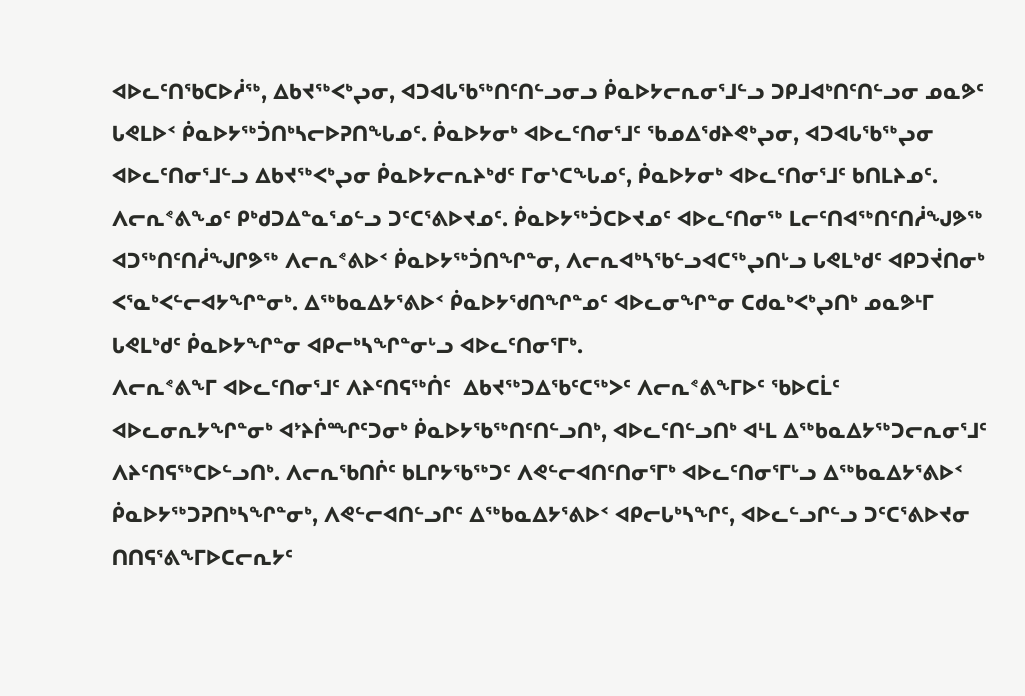ᐊᐅᓚᑦᑎᖃᑕᐅᓲᖅ, ᐃᑲᔪᖅᐸᒃᖢᓂ, ᐊᑐᐊᒐᖃᖅᑎᑦᑎᓪᓗᓂᓗ ᑮᓇᐅᔭᓕᕆᓂᕐᒧᓪᓗ ᑐᑭᒧᐊᒃᑎᑦᑎᓪᓗᓂ ᓄᓇᕗᑦ ᒐᕙᒪᐅᑉ ᑮᓇᐅᔭᖅᑑᑎᒃᓴᓕᐅᕈᑎᖓᓄᑦ. ᑮᓇᐅᔭᓂᒃ ᐊᐅᓚᑦᑎᓂᕐᒧᑦ ᖃᓄᐃᖁᔨᕙᒃᖢᓂ, ᐊᑐᐊᒐᖃᖅᖢᓂ ᐊᐅᓚᑦᑎᓂᕐᒧᓪᓗ ᐃᑲᔪᖅᐸᒃᖢᓂ ᑮᓇᐅᔭᓕᕆᔨᒃᑯᑦ ᒥᓂᔅᑕᖓᓄᑦ, ᑮᓇᐅᔭᓂᒃ ᐊᐅᓚᑦᑎᓂᕐᒧᑦ ᑲᑎᒪᔨᓄᑦ. ᐱᓕᕆᕝᕕᖕᓄᑦ ᑭᒃᑯᑐᐃᓐᓇᕐᓄᓪᓗ ᑐᑦᑕᕐᕕᐅᔪᓄᑦ. ᑮᓇᐅᔭᖅᑑᑕᐅᔪᓄᑦ ᐊᐅᓚᑦᑎᓂᖅ ᒪᓕᑦᑎᐊᖅᑎᑦᑎᓲᖑᕗᖅ ᐊᑐᖅᑎᑦᑎᓲᖑᒋᕗᖅ ᐱᓕᕆᕝᕕᐅᑉ ᑮᓇᐅᔭᖅᑑᑎᖏᓐᓂ, ᐱᓕᕆᐊᒃᓴᖃᓪᓗᐊᑕᖅᖢᑎᒡᓗ ᒐᕙᒪᒃᑯᑦ ᐊᑭᑐᔫᑎᓂᒃ ᐸᕐᓇᒃᐸᓪᓕᐊᔭᖏᓐᓂᒃ. ᐃᖅᑲᓇᐃᔭᕐᕕᐅᑉ ᑮᓇᐅᔭᖁᑎᖏᓐᓄᑦ ᐊᐅᓚᓂᖏᓐᓂ ᑕᑯᓇᒃᐸᒃᖢᑎᒃ ᓄᓇᕗᒻᒥ ᒐᕙᒪᒃᑯᑦ ᑮᓇᐅᔭᖏᓐᓂ ᐊᑭᓕᒃᓴᖏᓐᓂᒡᓗ ᐊᐅᓚᑦᑎᓂᕐᒥᒃ.
ᐱᓕᕆᕝᕕᖕᒥ ᐊᐅᓚᑦᑎᓂᕐᒧᑦ ᐱᔨᑦᑎᕋᖅᑏᑦ  ᐃᑲᔪᖅᑐᐃᖃᑦᑕᖅᐳᑦ ᐱᓕᕆᕝᕕᖕᒥᐅᑦ ᖃᐅᑕᒫᑦ ᐊᐅᓚᓂᕆᔭᖏᓐᓂᒃ ᐊᔾᔨᒌᙱᑦᑐᓂᒃ ᑮᓇᐅᔭᖃᖅᑎᑦᑎᓪᓗᑎᒃ, ᐊᐅᓚᑦᑎᓪᓗᑎᒃ ᐊᒻᒪ ᐃᖅᑲᓇᐃᔭᖅᑐᓕᕆᓂᕐᒧᑦ ᐱᔨᑦᑎᕋᖅᑕᐅᓪᓗᑎᒃ. ᐱᓕᕆᖃᑎᒌᑦ ᑲᒪᒋᔭᖃᖅᑐᑦ ᐱᕙᓪᓕᐊᑎᑦᑎᓂᕐᒥᒃ ᐊᐅᓚᑦᑎᓂᕐᒥᒡᓗ ᐃᖅᑲᓇᐃᔭᕐᕕᐅᑉ ᑮᓇᐅᔭᖅᑐᕈᑎᒃᓴᖏᓐᓂᒃ, ᐱᕙᓪᓕᐊᑎᓪᓗᒋᑦ ᐃᖅᑲᓇᐃᔭᕐᕕᐅᑉ ᐊᑭᓕᒐᒃᓴᖏᑦ, ᐊᐅᓚᓪᓗᒋᓪᓗ ᑐᑦᑕᕐᕕᐅᔪᓂ ᑎᑎᕋᕐᕕᖕᒥᐅᑕᓕᕆᔭᑦ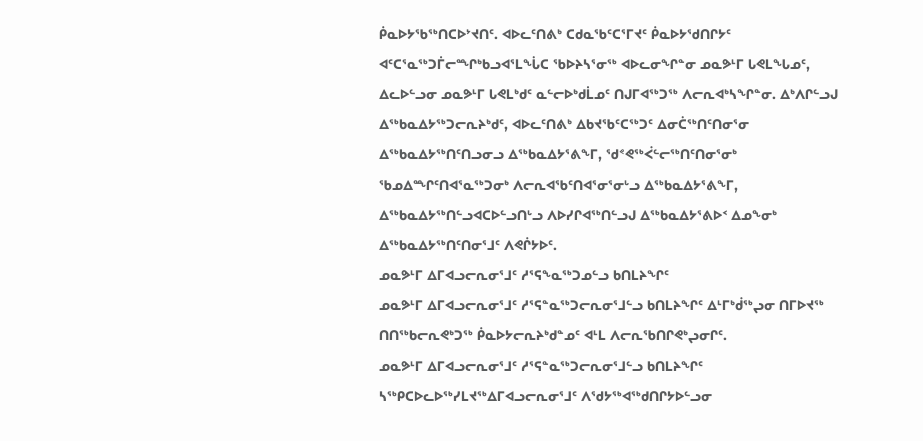ᑮᓇᐅᔭᖃᖅᑎᑕᐅᔾᔪᑎᑦ. ᐊᐅᓚᑦᑎᕕᒃ ᑕᑯᓇᖃᑦᑕᕐᒥᔪᑦ ᑮᓇᐅᔭᖁᑎᒋᔭᑦ ᐊᑦᑕᕐᓇᖅᑐᒦᓕᙱᒃᑲᓗᐊᕐᒪᖔᑕ ᖃᐅᔨᓴᕐᓂᖅ ᐊᐅᓚᓂᖏᓐᓂ ᓄᓇᕗᒻᒥ ᒐᕙᒪᖓᓄᑦ, ᐃᓚᐅᓪᓗᓂ ᓄᓇᕗᒻᒥ ᒐᕙᒪᒃᑯᑦ ᓇᓪᓕᐅᒃᑯᒫᓄᑦ ᑎᒍᒥᐊᖅᑐᖅ ᐱᓕᕆᐊᒃᓴᖏᓐᓂ. ᐃᒃᐱᒋᓪᓗᒍ ᐃᖅᑲᓇᐃᔭᖅᑐᓕᕆᔨᒃᑯᑦ, ᐊᐅᓚᑦᑎᕕᒃ ᐃᑲᔪᖃᑦᑕᖅᑐᑦ ᐃᓂᑖᖅᑎᑦᑎᓂᕐᓂ ᐃᖅᑲᓇᐃᔭᖅᑎᑦᑎᓗᓂᓗ ᐃᖅᑲᓇᐃᔭᕐᕕᖕᒥ, ᖁᕝᕙᖅᐹᓪᓕᖅᑎᑦᑎᓂᕐᓂᒃ ᖃᓄᐃᙱᑦᑎᐊᕐᓇᖅᑐᓂᒃ ᐱᓕᕆᐊᖃᑦᑎᐊᕐᓂᕐᓂᒡᓗ ᐃᖅᑲᓇᐃᔭᕐᕕᖕᒥ, ᐃᖅᑲᓇᐃᔭᖅᑎᓪᓗᐊᑕᐅᓪᓗᑎᒡᓗ ᐱᐅᓯᒋᐊᖅᑎᓪᓗᒍ ᐃᖅᑲᓇᐃᔭᕐᕕᐅᑉ ᐃᓄᖕᓂᒃ ᐃᖅᑲᓇᐃᔭᖅᑎᑦᑎᓂᕐᒧᑦ ᐱᕙᒌᔭᐅᑦ.
ᓄᓇᕗᒻᒥ ᐃᒥᐊᓗᓕᕆᓂᕐᒧᑦ ᓱᕐᕋᖕᓇᖅᑐᓄᓪᓗ ᑲᑎᒪᔨᖏᑦ
ᓄᓇᕗᒻᒥ ᐃᒥᐊᓗᓕᕆᓂᕐᒧᑦ ᓱᕐᕋᓐᓇᖅᑐᓕᕆᓂᕐᒧᓪᓗ ᑲᑎᒪᔨᖏᑦ ᐃᒻᒥᒃᑰᖅᖢᓂ ᑎᒥᐅᔪᖅ ᑎᑎᖅᑲᓕᕆᕙᒃᑐᖅ ᑮᓇᐅᔭᓕᕆᔨᒃᑯᓐᓄᑦ ᐊᒻᒪ ᐱᓕᕆᖃᑎᒋᕙᒃᖢᓂᒋᑦ.
ᓄᓇᕗᒻᒥ ᐃᒥᐊᓗᓕᕆᓂᕐᒧᑦ ᓱᕐᕋᓐᓇᖅᑐᓕᕆᓂᕐᒧᓪᓗ ᑲᑎᒪᔨᖏᑦ ᓴᖅᑭᑕᐅᓚᐅᖅᓯᒪᔪᖅᐃᒥᐊᓗᓕᕆᓂᕐᒧᑦ ᐱᖁᔭᖅᐊᖅᑯᑎᒋᔭᐅᓪᓗᓂ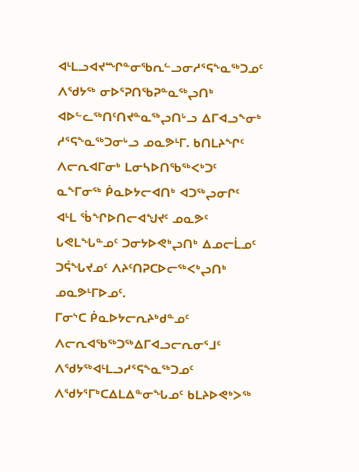ᐊᒻᒪᓗᐊᔪᙱᓐᓂᖃᕆᓪᓗᓂᓱᕐᕋᖕᓇᖅᑐᓄᑦ ᐱᖁᔭᖅ ᓂᐅᕐᕈᑎᖃᕈᓐᓇᖅᖢᑎᒃ ᐊᐅᓪᓚᖅᑎᑦᑎᔪᓐᓇᖅᖢᑎᒡᓗ ᐃᒥᐊᓗᖕᓂᒃ ᓱᕐᕋᖕᓇᖅᑐᓂᒡᓗ ᓄᓇᕗᒻᒥ. ᑲᑎᒪᔨᖏᑦ ᐱᓕᕆᐊᒥᓂᒃ ᒪᓂᓴᐅᑎᖃᖅᐸᒃᑐᑦ ᓇᖕᒥᓂᖅ ᑮᓇᐅᔭᓕᐊᑎᒃ ᐊᑐᖅᖢᓂᒋᑦ ᐊᒻᒪ ᖄᖏᐅᑎᓕᐊᖑᔪᑦ ᓄᓇᕗᑦ ᒐᕙᒪᖓᓐᓄᑦ ᑐᓂᔭᐅᕙᒃᖢᑎᒃ ᐃᓄᓕᒫᓄᑦ ᑐᕌᖓᔪᓄᑦ ᐱᔨᑦᑎᕈᑕᐅᓕᖅᐸᒃᖢᑎᒃ ᓄᓇᕗᒻᒥᐅᓄᑦ.
ᒥᓂᔅᑕ ᑮᓇᐅᔭᓕᕆᔨᒃᑯᓐᓄᑦ ᐱᓕᕆᐊᖃᖅᑐᖅᐃᒥᐊᓗᓕᕆᓂᕐᒧᑦ ᐱᖁᔭᖅᐊᒻᒪᓗᓱᕐᕋᖕᓇᖅᑐᓄᑦ ᐱᖁᔭᕐᒥᒃᑕᐃᒪᐃᓐᓂᖓᓄᑦ ᑲᒪᔨᐅᕙᒃᐳᖅ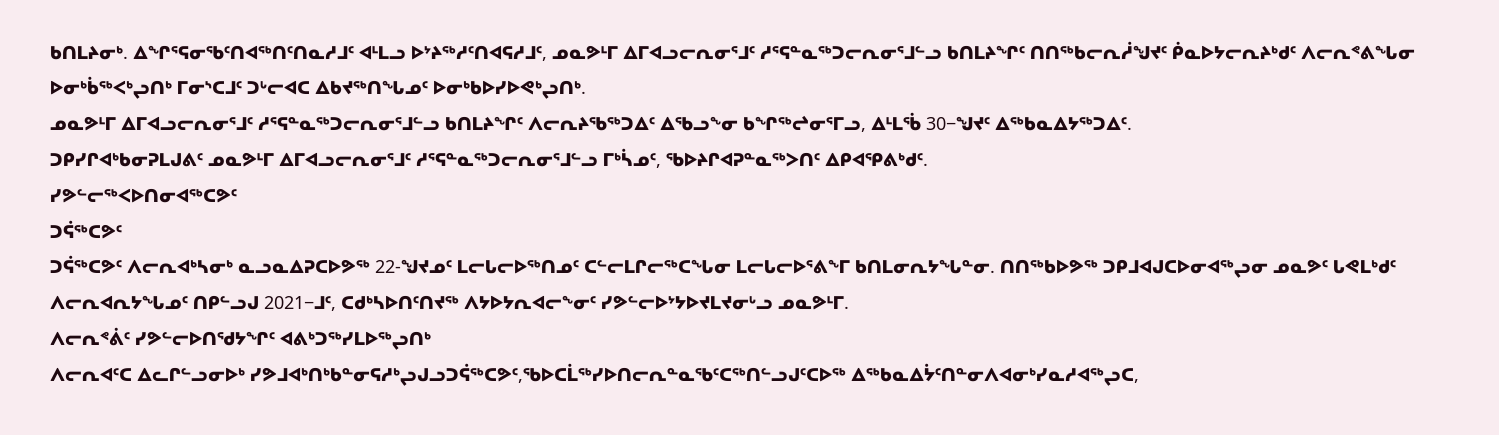ᑲᑎᒪᔨᓂᒃ. ᐃᖏᕐᕋᓂᖃᑦᑎᐊᖅᑎᑦᑎᓇᓱᒧᑦ ᐊᒻᒪᓗ ᐅᔾᔨᖅᓱᑦᑎᐊᕋᓱᒧᑦ, ᓄᓇᕗᒻᒥ ᐃᒥᐊᓗᓕᕆᓂᕐᒧᑦ ᓱᕐᕋᓐᓇᖅᑐᓕᕆᓂᕐᒧᓪᓗ ᑲᑎᒪᔨᖏᑦ ᑎᑎᖅᑲᓕᕆᓲᖑᔪᑦ ᑮᓇᐅᔭᓕᕆᔨᒃᑯᑦ ᐱᓕᕆᕝᕕᖓᓂ ᐅᓂᒃᑳᖅᐸᒃᖢᑎᒃ ᒥᓂᔅᑕᒧᑦ ᑐᒡᓕᐊᑕ ᐃᑲᔪᖅᑎᖓᓄᑦ ᐅᓂᒃᑲᐅᓯᐅᕙᒃᖢᑎᒃ.
ᓄᓇᕗᒻᒥ ᐃᒥᐊᓗᓕᕆᓂᕐᒧᑦ ᓱᕐᕋᓐᓇᖅᑐᓕᕆᓂᕐᒧᓪᓗ ᑲᑎᒪᔨᖏᑦ ᐱᓕᕆᔨᖃᖅᑐᐃᑦ ᐃᖃᓗᖕᓂ ᑲᖏᖅᖠᓂᕐᒥᓗ, ᐃᒻᒪᖄ 30−ᖑᔪᑦ ᐃᖅᑲᓇᐃᔭᖅᑐᐃᑦ.
ᑐᑭᓯᒋᐊᒃᑲᓂᕈᒪᒍᕕᑦ ᓄᓇᕗᒻᒥ ᐃᒥᐊᓗᓕᕆᓂᕐᒧᑦ ᓱᕐᕋᓐᓇᖅᑐᓕᕆᓂᕐᒧᓪᓗ ᒥᒃᓵᓄᑦ, ᖃᐅᔨᒋᐊᕈᓐᓇᖅᐳᑎᑦ ᐃᑭᐊᕿᕕᒃᑯᑦ.
ᓯᕗᓪᓕᖅᐸᐅᑎᓂᐊᖅᑕᕗᑦ
ᑐᕌᖅᑕᕗᑦ
ᑐᕌᖅᑕᕗᑦ ᐱᓕᕆᐊᒃᓴᓂᒃ ᓇᓗᓇᐃᕈᑕᐅᕗᖅ 22-ᖑᔪᓄᑦ ᒪᓕᒐᓕᐅᖅᑎᓄᑦ ᑕᓪᓕᒪᒋᓕᖅᑕᖓᓂ ᒪᓕᒐᓕᐅᕐᕕᖕᒥ ᑲᑎᒪᓂᕆᔭᖓᓐᓂ. ᑎᑎᖅᑲᐅᕗᖅ ᑐᑭᒧᐊᒍᑕᐅᓂᐊᖅᖢᓂ ᓄᓇᕗᑦ ᒐᕙᒪᒃᑯᑦ ᐱᓕᕆᐊᕆᔭᖓᓄᑦ ᑎᑭᓪᓗᒍ 2021−ᒧᑦ, ᑕᑯᒃᓴᐅᑎᑦᑎᔪᖅ ᐱᔭᐅᔭᕆᐊᓕᖕᓂᑦ ᓯᕗᓪᓕᐅᔾᔭᐅᔪᒪᔪᓂᒡᓗ ᓄᓇᕗᒻᒥ.
ᐱᓕᕆᕝᕖᑦ ᓯᕗᓪᓕᐅᑎᖁᔭᖏᑦ ᐊᕕᒃᑐᖅᓯᒪᐅᖅᖢᑎᒃ
ᐱᓕᕆᐊᑦᑕ ᐃᓚᒋᓪᓗᓂᐅᒃ ᓯᕗᒧᐊᒃᑎᒃᑲᓐᓂᕋᓱᒃᖢᒍᓗᑐᕌᖅᑕᕗᑦ,ᖃᐅᑕᒫᖅᓯᐅᑎᓕᕆᓐᓇᖃᑦᑕᖅᑎᓪᓗᒍᑦᑕᐅᖅ ᐃᖅᑲᓇᐃᔮᑦᑎᓐᓂᐱᐊᓂᒃᓯᓇᓱᐊᖅᖢᑕ,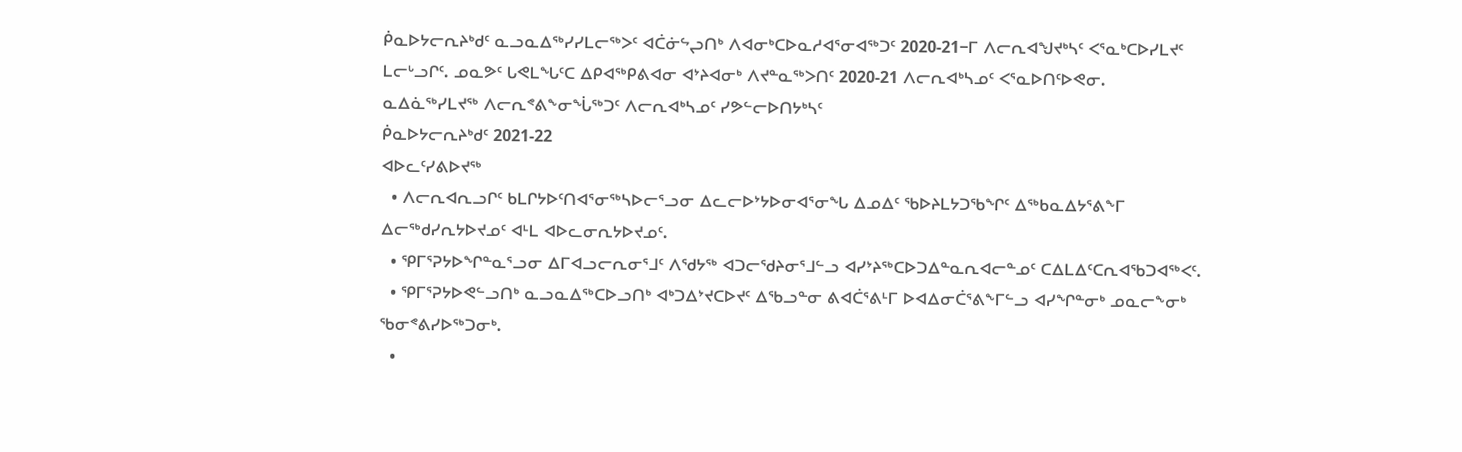ᑮᓇᐅᔭᓕᕆᔨᒃᑯᑦ ᓇᓗᓇᐃᖅᓯᓯᒪᓕᖅᐳᑦ ᐊᑖᓃᖦᖢᑎᒃ ᐱᐊᓂᒃᑕᐅᓇᓱᐊᕐᓂᐊᖅᑐᑦ 2020-21−ᒥ ᐱᓕᕆᐊᖑᔪᒃᓴᑦ ᐸᕐᓇᒃᑕᐅᓯᒪᔪᑦ ᒪᓕᒡᓗᒋᑦ. ᓄᓇᕗᑦ ᒐᕙᒪᖓᑦᑕ ᐃᑭᐊᖅᑭᕕᐊᓂ ᐊᔾᔨᐊᓂᒃ ᐱᔪᓐᓇᖅᐳᑎᑦ 2020-21 ᐱᓕᕆᐊᒃᓴᓄᑦ ᐸᕐᓇᐅᑎᑦᐅᕙᓂ.
ᓇᐃᓈᖅᓯᒪᔪᖅ ᐱᓕᕆᕝᕕᖕᓂᖔᖅᑐᑦ ᐱᓕᕆᐊᒃᓴᓄᑦ ᓯᕗᓪᓕᐅᑎᔭᒃᓴᑦ
ᑮᓇᐅᔭᓕᕆᔨᒃᑯᑦ 2021-22
ᐊᐅᓚᑦᓯᕕᐅᔪᖅ
  • ᐱᓕᕆᐊᕆᓗᒋᑦ ᑲᒪᒋᔭᐅᑦᑎᐊᕐᓂᖅᓴᐅᓕᕐᓗᓂ ᐃᓚᓕᐅᔾᔭᐅᓂᐊᕐᓂᖓ ᐃᓄᐃᑦ ᖃᐅᔨᒪᔭᑐᖃᖏᑦ ᐃᖅᑲᓇᐃᔭᕐᕕᖕᒥ ᐃᓕᖅᑯᓯᕆᔭᐅᔪᓄᑦ ᐊᒻᒪ ᐊᐅᓚᓂᕆᔭᐅᔪᓄᑦ.
  • ᕿᒥᕐᕈᔭᐅᖏᓐᓇᕐᓗᓂ ᐃᒥᐊᓗᓕᕆᓂᕐᒧᑦ ᐱᖁᔭᖅ ᐊᑐᓕᖁᔨᓂᕐᒧᓪᓗ ᐊᓯᔾᔨᖅᑕᐅᑐᐃᓐᓇᕆᐊᓕᓐᓄᑦ ᑕᐃᒪᐃᑦᑕᕆᐊᖃᑐᐊᖅᐸᑦ.
  • ᕿᒥᕐᕈᔭᐅᕙᓪᓗᑎᒃ ᓇᓗᓇᐃᖅᑕᐅᓗᑎᒃ ᐊᒃᑐᐃᔾᔪᑕᐅᔪᑦ ᐃᖃᓗᓐᓂ ᕕᐊᑖᕐᕕᒻᒥ ᐅᐊᐃᓂᑖᕐᕕᖕᒥᓪᓗ ᐊᓯᖏᓐᓂᒃ ᓄᓇᓕᖕᓂᒃ ᖃᓂᕝᕕᓯᐅᖅᑐᓂᒃ.
  •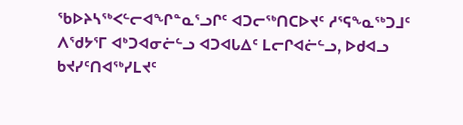ᖃᐅᔨᓴᖅᐸᓪᓕᐊᖏᓐᓇᕐᓗᒋᑦ ᐊᑐᓕᖅᑎᑕᐅᔪᑦ ᓱᕐᕋᖕᓇᖅᑐᒧᑦ ᐱᖁᔭᕐᒥ ᐊᒃᑐᐊᓂᓖᓪᓗ ᐊᑐᐊᒐᐃᑦ ᒪᓕᒋᐊᓖᓪᓗ, ᐅᑯᐊᓗ ᑲᔪᓯᑦᑎᐊᖅᓯᒪᔪᑦ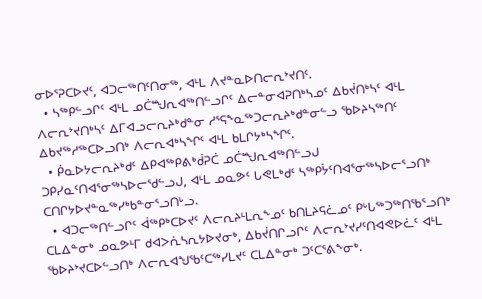ᓂᐅᕐᕈᑕᐅᔪᑦ, ᐊᑐᓕᖅᑎᑦᑎᓂᖅ, ᐊᒻᒪ ᐱᔪᓐᓇᐅᑎᓕᕆᔾᔪᑎᑦ.
  • ᓴᖅᑭᓪᓗᒋᑦ ᐊᒻᒪ ᓄᑖᙳᕆᐊᖅᑎᓪᓗᒋᑦ ᐃᓕᓐᓂᐊᕈᑎᒃᓴᓄᑦ ᐃᑲᔫᑎᒃᓴᑦ ᐊᒻᒪ ᐱᓕᕆᔾᔪᑎᒃᓴᑦ ᐃᒥᐊᓗᓕᕆᔨᒃᑯᓐᓂ ᓱᕐᕋᖕᓇᖅᑐᓕᕆᔨᒃᑯᓐᓂᓪᓗ ᖃᐅᔨᓴᖅᑎᑦ ᐃᑲᔪᖅᓱᖅᑕᐅᓗᑎᒃ ᐱᓕᕆᐊᒃᓴᖏᑦ ᐊᒻᒪ ᑲᒪᒋᔭᒃᓴᖏᑦ.
  • ᑮᓇᐅᔭᓕᕆᔨᒃᑯᑦ ᐃᑭᐊᖅᑭᕕᒃᑰᕈᑖ ᓄᑖᙳᕆᐊᖅᑎᓪᓗᒍ ᑐᑭᓯᓇᑦᑎᐊᕐᓂᖅᓴᐅᓕᖁᓪᓗᒍ, ᐊᒻᒪ ᓄᓇᕗᑦ ᒐᕙᒪᒃᑯᑦ ᓴᖅᑭᔮᑦᑎᐊᕐᓂᖅᓴᐅᓕᕐᓗᑎᒃ ᑕᑎᒋᔭᐅᔪᓐᓇᖅᓯᒃᑲᓐᓂᕐᓗᑎᒡᓗ.
  • ᐊᑐᓕᖅᑎᓪᓗᒋᑦ ᐋᖅᑭᒃᑕᐅᔪᑦ ᐱᓕᕆᔨᒻᒪᕆᖕᓄᑦ ᑲᑎᒪᔨᕋᓛᓄᑦ ᑭᒡᒐᖅᑐᖅᑎᖃᕐᓗᑎᒃ ᑕᒪᐃᓐᓂᒃ ᓄᓇᕗᒻᒥ ᑯᐊᐳᕇᓴᕆᔭᐅᔪᓂᒃ, ᐃᑲᔫᑎᒋᓗᒋᑦ ᐱᓕᕆᔾᔪᓯᑦᑎᐊᕙᐅᓛᑦ ᐊᒻᒪ ᖃᐅᔨᔾᔪᑕᐅᓪᓗᑎᒃ ᐱᓕᕆᐊᖑᖃᑦᑕᖅᓯᒪᔪᑦ ᑕᒪᐃᓐᓂᒃ ᑐᑦᑕᕐᕕᖕᓂᒃ.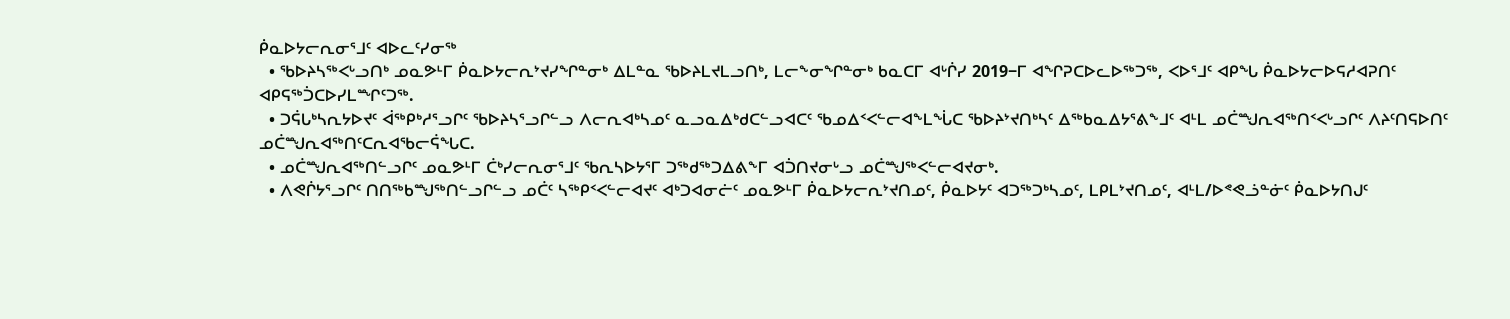ᑮᓇᐅᔭᓕᕆᓂᕐᒧᑦ ᐊᐅᓚᑦᓯᓂᖅ
  • ᖃᐅᔨᓴᖅᐸᒡᓗᑎᒃ ᓄᓇᕗᒻᒥ ᑮᓇᐅᔭᓕᕆᔾᔪᓯᖏᓐᓂᒃ ᐃᒪᓐᓇ ᖃᐅᔨᒪᔪᒪᓗᑎᒃ, ᒪᓕᖕᓂᖏᓐᓂᒃ ᑲᓇᑕᒥ ᐊᒡᒌᓯ 2019−ᒥ ᐊᖏᕈᑕᐅᓚᐅᖅᑐᖅ, ᐸᐅᕐᒧᑦ ᐊᑭᖓ ᑮᓇᐅᔭᓕᐅᕋᓱᐊᕈᑎᑦ ᐊᑭᕋᖅᑑᑕᐅᓯᒪᙱᑦᑐᖅ.
  • ᑐᕌᒐᒃᓴᕆᔭᐅᔪᑦ ᐋᖅᑭᒃᓱᕐᓗᒋᑦ ᖃᐅᔨᓴᕐᓗᒋᓪᓗ ᐱᓕᕆᐊᒃᓴᓄᑦ ᓇᓗᓇᐃᒃᑯᑕᓪᓗᐊᑕᑦ ᖃᓄᐃᑉᐸᓪᓕᐊᖕᒪᖔᑕ ᖃᐅᔨᔾᔪᑎᒃᓴᑦ ᐃᖅᑲᓇᐃᔭᕐᕕᖕᒧᑦ ᐊᒻᒪ ᓄᑖᙳᕆᐊᖅᑎᑉᐸᒡᓗᒋᑦ ᐱᔨᑦᑎᕋᐅᑎᑦ ᓄᑖᙳᕆᐊᖅᑎᑦᑕᕆᐊᖃᓕᕌᖓᑕ.
  • ᓄᑖᙳᕆᐊᖅᑎᓪᓗᒋᑦ ᓄᓇᕗᒻᒥ ᑖᒃᓯᓕᕆᓂᕐᒧᑦ ᖃᕆᓴᐅᔭᕐᒥ ᑐᖅᑯᖅᑐᐃᕕᖕᒥ ᐊᑑᑎᔪᓂᒡᓗ ᓄᑖᙳᖅᐸᓪᓕᐊᔪᓂᒃ.
  • ᐱᕙᒌᔭᕐᓗᒋᑦ ᑎᑎᖅᑲᙳᖅᑎᓪᓗᒋᓪᓗ ᓄᑖᑦ ᓴᖅᑭᑉᐸᓪᓕᐊᔪᑦ ᐊᒃᑐᐊᓂᓖᑦ ᓄᓇᕗᒻᒥ ᑮᓇᐅᔭᓕᕆᔾᔪᑎᓄᑦ, ᑮᓇᐅᔭᑦ ᐊᑐᖅᑐᒃᓴᓄᑦ, ᒪᑭᒪᔾᔪᑎᓄᑦ, ᐊᒻᒪ/ᐅᕝᕙᓘᓐᓃᑦ ᑮᓇᐅᔭᑎᒍᑦ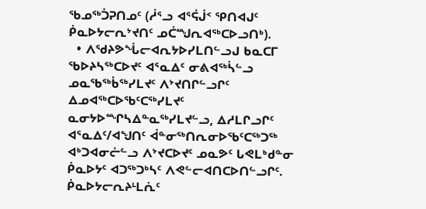ᖃᓄᖅᑑᕈᑎᓄᑦ (ᓲᕐᓗ ᐊᕐᕌᒎᑉ ᕿᑎᐊᒍᑦ ᑮᓇᐅᔭᓕᕆᔾᔪᑎᑦ ᓄᑖᙳᕆᐊᖅᑕᐅᓗᑎᒃ).
  • ᐱᖁᔨᕗᖔᓕᐊᕆᔭᐅᓯᒪᑎᓪᓗᒍ ᑲᓇᑕᒥ ᖃᐅᔨᓴᖅᑕᐅᔪᑦ ᐊᕐᓇᐃᑦ ᓂᕕᐊᖅᓵᓪᓗ ᓄᓇᖃᖅᑳᖅᓯᒪᔪᑦ ᐱᔾᔪᑎᒋᓪᓗᒋᑦ ᐃᓄᐊᖅᑕᐅᖃᑦᑕᖅᓯᒪᔪᑦ ᓇᓂᔭᐅᙱᓴᐃᓐᓇᖅᓯᒪᔪᓪᓗ, ᐃᓱᒪᒋᓗᒋᑦ ᐊᕐᓇᐃᑦ/ᐊᖑᑎᑦ ᐋᓐᓂᖅᑎᕆᓂᐅᖃᑦᑕᖅᑐᖅ ᐊᒃᑐᐊᓂᓖᓪᓗ ᐱᔾᔪᑕᐅᔪᑦ ᓄᓇᕗᑦ ᒐᕙᒪᒃᑯᓐᓂ ᑮᓇᐅᔭᑦ ᐊᑐᖅᑐᒃᓴᑦ ᐱᕙᓪᓕᐊᑎᑕᐅᑎᓪᓗᒋᑦ.
ᑮᓇᐅᔭᓕᕆᔨᒻᒪᕇᑦ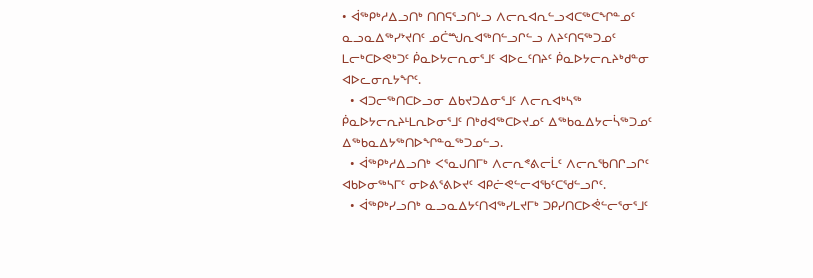• ᐋᖅᑭᒃᓱᐃᓗᑎᒃ ᑎᑎᕋᕐᓗᑎᒡᓗ ᐱᓕᕆᐊᕆᓪᓗᐊᑕᖅᑕᖏᓐᓄᑦ ᓇᓗᓇᐃᖅᓯᔾᔪᑎᑦ ᓄᑖᙳᕆᐊᖅᑎᓪᓗᒋᓪᓗ ᐱᔨᑦᑎᕋᖅᑐᓄᑦ ᒪᓕᒃᑕᐅᕙᒃᑐᑦ ᑮᓇᐅᔭᓕᕆᓂᕐᒧᑦ ᐊᐅᓚᑦᑎᔨᑦ ᑮᓇᐅᔭᓕᕆᔨᒃᑯᓐᓂ ᐊᐅᓚᓂᕆᔭᖏᑦ.
  • ᐊᑐᓕᖅᑎᑕᐅᓗᓂ ᐃᑲᔪᑐᐃᓂᕐᒧᑦ ᐱᓕᕆᐊᒃᓴᖅ ᑮᓇᐅᔭᓕᕆᔨᒻᒪᕆᐅᓂᕐᒧᑦ ᑎᒃᑯᐊᖅᑕᐅᔪᓄᑦ ᐃᖅᑲᓇᐃᔭᓕᓵᖅᑐᓄᑦ ᐃᖅᑲᓇᐃᔭᖅᑎᐅᖏᓐᓇᖅᑐᓄᓪᓗ.
  • ᐋᖅᑭᒃᓱᐃᓗᑎᒃ ᐸᕐᓇᒍᑎᒥᒃ ᐱᓕᕆᕝᕕᓕᒫᑦ ᐱᓕᕆᖃᑎᒋᓗᒋᑦ ᐊᑲᐅᓂᖅᓴᒥᑦ ᓂᐅᕕᕐᕕᐅᔪᑦ ᐊᑭᓖᕙᓪᓕᐊᖃᑦᑕᖁᓪᓗᒋᑦ.
  • ᐋᖅᑭᒃᓯᓗᑎᒃ ᓇᓗᓇᐃᔭᑦᑎᐊᖅᓯᒪᔪᒥᒃ ᑐᑭᓯᑎᑕᐅᕚᓪᓕᕐᓂᕐᒧᑦ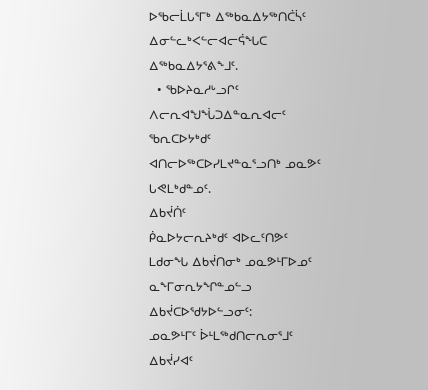ᐅᖃᓕᒫᒐᕐᒥᒃ ᐃᖅᑲᓇᐃᔭᖅᑎᑖᓵᑦ ᐃᓂᓪᓚᒃᐸᓪᓕᐊᓕᕌᖓᑕ ᐃᖅᑲᓇᐃᔭᕐᕕᖕᒧᑦ.
  • ᖃᐅᔨᓇᓱᒡᓗᒋᑦ ᐱᓕᕆᐊᖑᖔᑐᐃᓐᓇᕆᐊᓕᑦ ᖃᕆᑕᐅᔭᒃᑯᑦ ᐊᑎᓕᐅᖅᑕᐅᓯᒪᔪᓐᓇᕐᓗᑎᒃ ᓄᓇᕗᑦ ᒐᕙᒪᒃᑯᓐᓄᑦ.
ᐃᑲᔫᑏᑦ
ᑮᓇᐅᔭᓕᕆᔨᒃᑯᑦ ᐊᐅᓚᑦᑎᕗᑦ ᒪᑯᓂᖓ ᐃᑲᔫᑎᓂᒃ ᓄᓇᕗᒻᒥᐅᓄᑦ ᓇᖕᒥᓂᕆᔭᖏᓐᓄᓪᓗ ᐃᑲᔫᑕᐅᖁᔭᐅᓪᓗᓂᑦ:
ᓄᓇᕗᒻᒥᑦ ᐆᒻᒪᖅᑯᑎᓕᕆᓂᕐᒧᑦ ᐃᑲᔫᓯᐊᑦ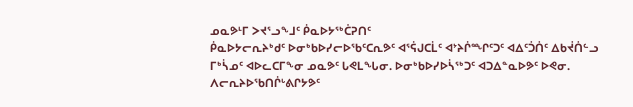ᓄᓇᕗᒻᒥ ᐳᔪᕐᓗᖕᒧᑦ ᑮᓇᐅᔭᖅᑖᕈᑎᑦ
ᑮᓇᐅᔭᓕᕆᔨᒃᑯᑦ ᐅᓂᒃᑲᐅᓯᓕᐅᖃᑦᑕᕆᕗᑦ ᐊᕐᕌᒍᑕᒫᑦ ᐊᔾᔨᒌᙱᑦᑐᑦ ᐊᐃᑦᑑᑏᑦ ᐃᑲᔫᑏᓪᓗ ᒥᒃᓵᓄᑦ ᐊᐅᓚᑕᒥᖕᓂ ᓄᓇᕗᑦ ᒐᕙᒪᖓᓂ. ᐅᓂᒃᑲᐅᓯᐅᓵᖅᑐᑦ ᐊᑐᐃᓐᓇᐅᕗᑦ ᐅᕙᓂ.
ᐱᓕᕆᔨᐅᖃᑎᒌᒡᕕᒋᔭᕗᑦ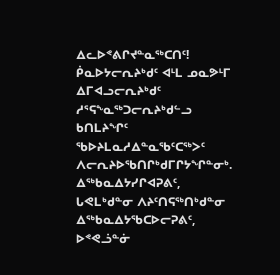ᐃᓚᐅᕝᕕᒋᔪᓐᓇᖅᑕᑎᑦ!
ᑮᓇᐅᔭᓕᕆᔨᒃᑯᑦ ᐊᒻᒪ ᓄᓇᕗᒻᒥ ᐃᒥᐊᓗᓕᕆᔨᒃᑯᑦ ᓱᕐᕋᖕᓇᖅᑐᓕᕆᔨᒃᑯᓪᓗ ᑲᑎᒪᔨᖏᑦ ᖃᐅᔨᒪᓇᓱᐃᓐᓇᖃᑦᑕᖅᐳᑦ ᐱᓕᕆᔨᐅᖃᑎᒋᒃᑯᒥᒋᔭᖏᓐᓂᒃ.
ᐃᖅᑲᓇᐃᔭᓯᒋᐊᕈᕕᑦ, ᒐᕙᒪᒃᑯᓐᓂ ᐱᔨᑦᑎᕋᖅᑎᒃᑯᓐᓂ ᐃᖅᑲᓇᐃᔭᖃᑕᐅᓕᕈᕕᑦ, ᐅᕝᕙᓘᓐᓃ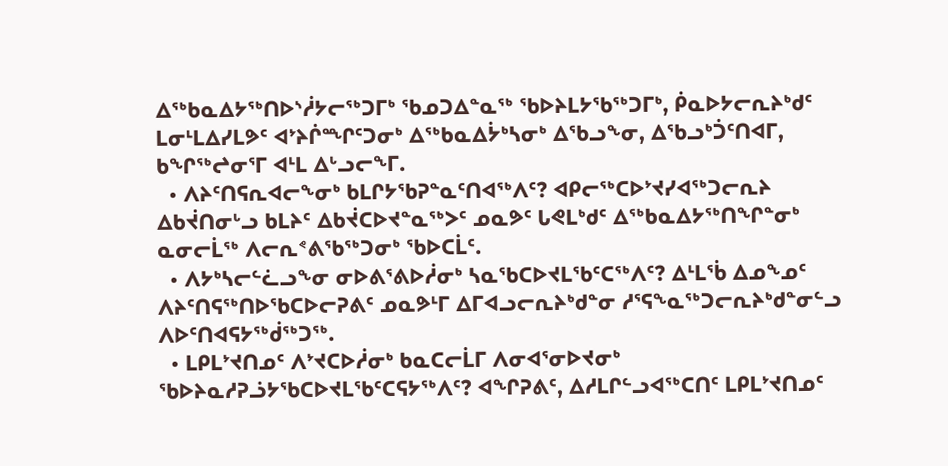ᐃᖅᑲᓇᐃᔭᖅᑎᐅᔅᓲᔭᓕᖅᑐᒥᒃ ᖃᓄᑐᐃᓐᓇᖅ ᖃᐅᔨᒪᔭᖃᖅᑐᒥᒃ, ᑮᓇᐅᔭᓕᕆᔨᒃᑯᑦ ᒪᓂᒻᒪᐃᓯᒪᕗᑦ ᐊᔾᔨᒌᙱᑦᑐᓂᒃ ᐃᖅᑲᓇᐃᔮᒃᓴᓂᒃ ᐃᖃᓗᖕᓂ, ᐃᖃᓗᒃᑑᑦᑎᐊᒥ, ᑲᖏᖅᖠᓂᕐᒥ ᐊᒻᒪ ᐃᒡᓗᓕᖕᒥ.
  • ᐱᔨᑦᑎᕋᕆᐊᓕᖕᓂᒃ ᑲᒪᒋᔭᖃᕈᓐᓇᑦᑎᐊᖅᐱᑦ? ᐊᑭᓕᖅᑕᐅᔾᔪᓯᐊᖅᑐᓕᕆᔨ ᐃᑲᔫᑎᓂᒡᓗ ᑲᒪᔨᑦ ᐃᑲᔫᑕᐅᔪᓐᓇᖅᐳᑦ ᓄᓇᕗᑦ ᒐᕙᒪᒃᑯᑦ ᐃᖅᑲᓇᐃᔭᖅᑎᖏᓐᓂᒃ ᓇᓂᓕᒫᖅ ᐱᓕᕆᕝᕕᖃᖅᑐᓂᒃ ᖃᐅᑕᒫᑦ.
  • ᐱᔭᒃᓴᓕᓪᓛᓗᖕᓂ ᓂᐅᕕᕐᕕᐅᓲᓂᒃ ᓴᓇᖃᑕᐅᔪᒪᖃᑦᑕᖅᐱᑦ? ᐃᒻᒪᖄ ᐃᓄᖕᓄᑦ ᐱᔨᑦᑎᕋᖅᑎᐅᖃᑕᐅᓕᕈᕕᑦ ᓄᓇᕗᒻᒥ ᐃᒥᐊᓗᓕᕆᔨᒃᑯᓐᓂ ᓱᕐᕋᖕᓇᖅᑐᓕᕆᔨᒃᑯᓐᓂᓪᓗ ᐱᐅᑦᑎᐊᕋᔭᖅᑰᖅᑐᖅ.
  • ᒪᑭᒪᔾᔪᑎᓄᑦ ᐱᔾᔪᑕᐅᓲᓂᒃ ᑲᓇᑕᓕᒫᒥ ᐱᓂᐊᕐᓂᐅᔪᓂᒃ ᖃᐅᔨᓇᓱᕈᓘᔭᖃᑕᐅᔪᒪᖃᑦᑕᕋᔭᖅᐱᑦ? ᐊᖏᕈᕕᑦ, ᐃᓱᒪᒋᓪᓗᐊᖅᑕᑎᑦ ᒪᑭᒪᔾᔪᑎᓄᑦ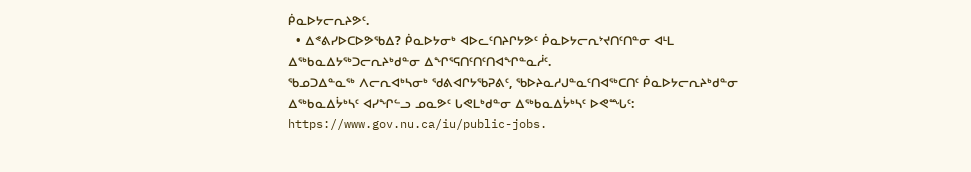ᑮᓇᐅᔭᓕᕆᔨᕗᑦ.
  • ᐃᕝᕕᓯᐅᑕᐅᕗᖃᐃ? ᑮᓇᐅᔭᓂᒃ ᐊᐅᓚᑦᑎᔨᒋᔭᕗᑦ ᑮᓇᐅᔭᓕᕆᔾᔪᑎᑦᑎᓐᓂ ᐊᒻᒪ ᐃᖅᑲᓇᐃᔭᖅᑐᓕᕆᔨᒃᑯᓐᓂ ᐃᖏᕐᕋᑎᑦᑎᑦᑎᐊᖏᓐᓇᓲᑦ.
ᖃᓄᑐᐃᓐᓇᖅ ᐱᓕᕆᐊᒃᓴᓂᒃ ᖁᕕᐊᒋᔭᖃᕈᕕᑦ, ᖃᐅᔨᓇᓱᒍᓐᓇᑦᑎᐊᖅᑕᑎᑦ ᑮᓇᐅᔭᓕᕆᔨᒃᑯᓐᓂ ᐃᖅᑲᓇᐃᔮᒃᓴᑦ ᐊᓯᖏᓪᓗ ᓄᓇᕗᑦ ᒐᕙᒪᒃᑯᓐᓂ ᐃᖅᑲᓇᐃᔮᒃᓴᑦ ᐅᕙᙵᑦ: https://www.gov.nu.ca/iu/public-jobs.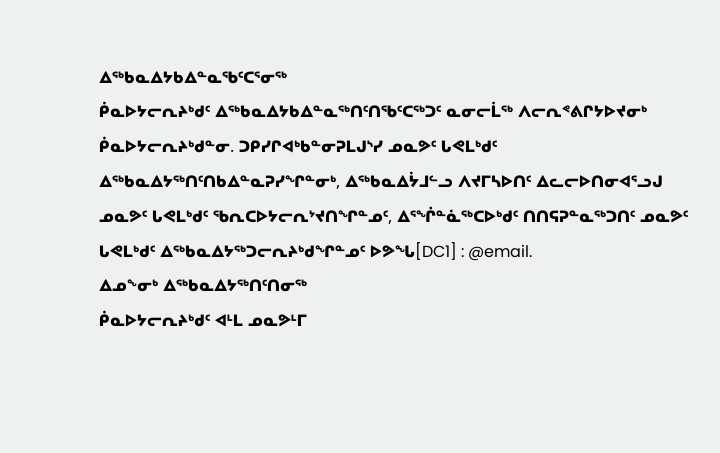ᐃᖅᑲᓇᐃᔭᑲᐃᓐᓇᖃᑦᑕᕐᓂᖅ
ᑮᓇᐅᔭᓕᕆᔨᒃᑯᑦ ᐃᖅᑲᓇᐃᔭᑲᐃᓐᓇᖅᑎᑦᑎᖃᑦᑕᖅᑐᑦ ᓇᓂᓕᒫᖅ ᐱᓕᕆᕝᕕᒋᔭᐅᔪᓂᒃ ᑮᓇᐅᔭᓕᕆᔨᒃᑯᓐᓂ. ᑐᑭᓯᒋᐊᒃᑲᓐᓂᕈᒪᒍᔅᓯ ᓄᓇᕗᑦ ᒐᕙᒪᒃᑯᑦ ᐃᖅᑲᓇᐃᔭᖅᑎᑦᑎᑲᐃᓐᓇᕈᓯᖏᓐᓂᒃ, ᐃᖅᑲᓇᐃᔮᒧᓪᓗ ᐱᔪᒥᓴᐅᑎᑦ ᐃᓚᓕᐅᑎᓂᐊᕐᓗᒍ ᓄᓇᕗᑦ ᒐᕙᒪᒃᑯᑦ ᖃᕆᑕᐅᔭᓕᕆᔾᔪᑎᖏᓐᓄᑦ, ᐃᕐᖐᓐᓈᖅᑕᐅᒃᑯᑦ ᑎᑎᕋᕈᓐᓇᖅᑐᑎᑦ ᓄᓇᕗᑦ ᒐᕙᒪᒃᑯᑦ ᐃᖅᑲᓇᐃᔭᖅᑐᓕᕆᔨᒃᑯᖏᓐᓄᑦ ᐅᕗᖓ[DC1] : @email.
ᐃᓄᖕᓂᒃ ᐃᖅᑲᓇᐃᔭᖅᑎᑦᑎᓂᖅ
ᑮᓇᐅᔭᓕᕆᔨᒃᑯᑦ ᐊᒻᒪ ᓄᓇᕗᒻᒥ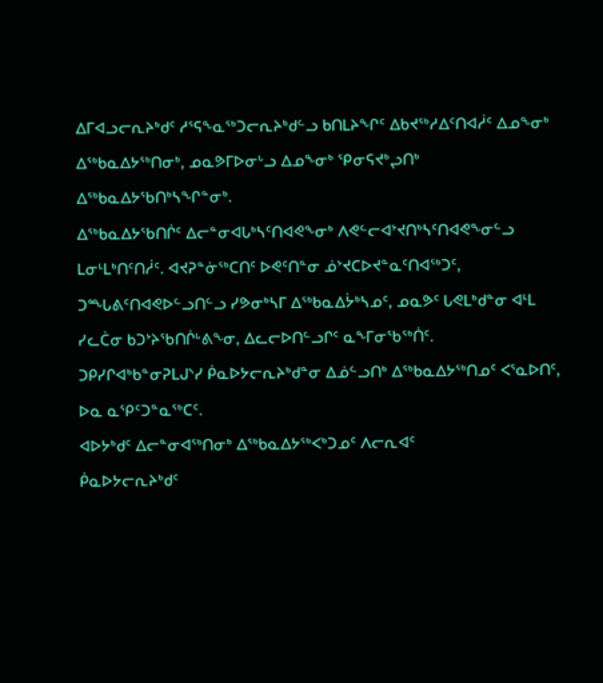ᐃᒥᐊᓗᓕᕆᔨᒃᑯᑦ ᓱᕐᕋᖕᓇᖅᑐᓕᕆᔨᒃᑯᓪᓗ ᑲᑎᒪᔨᖏᑦ ᐃᑲᔪᖅᓱᐃᑦᑎᐊᓲᑦ ᐃᓄᖕᓂᒃ ᐃᖅᑲᓇᐃᔭᖅᑎᓂᒃ, ᓄᓇᕗᒥᐅᓂᒡᓗ ᐃᓄᖕᓂᒃ ᕿᓂᕋᔪᒃᖢᑎᒃ ᐃᖅᑲᓇᐃᔭᖃᑎᒃᓴᖏᓐᓂᒃ.
ᐃᖅᑲᓇᐃᔭᖃᑎᒌᑦ ᐃᓕᓐᓂᐊᒐᒃᓴᑦᑎᐊᕙᖕᓂᒃ ᐱᕙᓪᓕᐊᔾᔪᑎᒃᓴᑦᑎᐊᕙᖕᓂᓪᓗ ᒪᓂᒻᒪᒃᑎᑦᑎᓲᑦ. ᐊᔪᕈᓐᓃᖅᑕᑎᑦ ᐅᕙᑦᑎᓐᓂ ᓅᔾᔪᑕᐅᔪᓐᓇᑦᑎᐊᖅᑐᑦ, ᑐᙵᕕᑦᑎᐊᕙᐅᓪᓗᑎᓪᓗ ᓯᕗᓂᒃᓴᒥ ᐃᖅᑲᓇᐃᔮᒃᓴᓄᑦ, ᓄᓇᕗᑦ ᒐᕙᒪᒃᑯᓐᓂ ᐊᒻᒪ ᓯᓚᑖᓂ ᑲᑐᔾᔨᖃᑎᒌᒡᕕᖕᓂ, ᐃᓚᓕᐅᑎᓪᓗᒋᑦ ᓇᖕᒥᓂᖃᖅᑏᑦ.
ᑐᑭᓯᒋᐊᒃᑲᓐᓂᕈᒪᒍᔅᓯ ᑮᓇᐅᔭᓕᕆᔨᒃᑯᓐᓂ ᐃᓅᓪᓗᑎᒃ ᐃᖅᑲᓇᐃᔭᖅᑎᓄᑦ ᐸᕐᓇᐅᑎᑦ, ᐅᓇ ᓇᕿᑦᑐᓐᓇᖅᑕᑦ.
ᐊᐅᔭᒃᑯᑦ ᐃᓕᓐᓂᐊᖅᑎᓂᒃ ᐃᖅᑲᓇᐃᔭᖅᐸᒃᑐᓄᑦ ᐱᓕᕆᐊᑦ
ᑮᓇᐅᔭᓕᕆᔨᒃᑯᑦ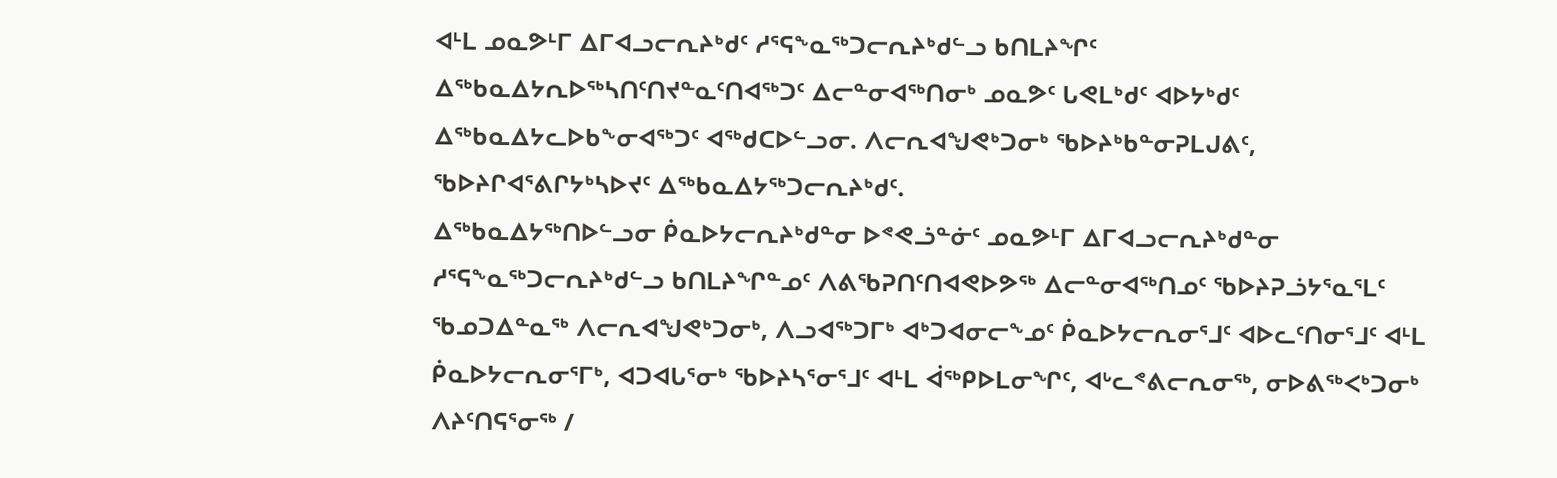ᐊᒻᒪ ᓄᓇᕗᒻᒥ ᐃᒥᐊᓗᓕᕆᔨᒃᑯᑦ ᓱᕐᕋᖕᓇᖅᑐᓕᕆᔨᒃᑯᓪᓗ ᑲᑎᒪᔨᖏᑦ ᐃᖅᑲᓇᐃᔭᕆᐅᖅᓴᑎᑦᑎᔪᓐᓇᑦᑎᐊᖅᑐᑦ ᐃᓕᓐᓂᐊᖅᑎᓂᒃ ᓄᓇᕗᑦ ᒐᕙᒪᒃᑯᑦ ᐊᐅᔭᒃᑯᑦ ᐃᖅᑲᓇᐃᔭᓚᐅᑲᖕᓂᐊᖅᑐᑦ ᐊᖅᑯᑕᐅᓪᓗᓂ. ᐱᓕᕆᐊᖑᕙᒃᑐᓂᒃ ᖃᐅᔨᒃᑲᓐᓂᕈᒪᒍᕕᑦ, ᖃᐅᔨᒋᐊᕐᕕᒋᔭᒃᓴᐅᔪᑦ ᐃᖅᑲᓇᐃᔭᖅᑐᓕᕆᔨᒃᑯᑦ.
ᐃᖅᑲᓇᐃᔭᖅᑎᐅᓪᓗᓂ ᑮᓇᐅᔭᓕᕆᔨᒃᑯᓐᓂ ᐅᕝᕙᓘᓐᓃᑦ ᓄᓇᕗᒻᒥ ᐃᒥᐊᓗᓕᕆᔨᒃᑯᓐᓂ ᓱᕐᕋᖕᓇᖅᑐᓕᕆᔨᒃᑯᓪᓗ ᑲᑎᒪᔨᖏᓐᓄᑦ ᐱᕕᖃᕈᑎᑦᑎᐊᕙᐅᕗᖅ ᐃᓕᓐᓂᐊᖅᑎᓄᑦ ᖃᐅᔨᕈᓘᔭᕐᓇᕐᒪᑦ ᖃᓄᑐᐃᓐᓇᖅ ᐱᓕᕆᐊᖑᕙᒃᑐᓂᒃ, ᐱᓗᐊᖅᑐᒥᒃ ᐊᒃᑐᐊᓂᓕᖕᓄᑦ ᑮᓇᐅᔭᓕᕆᓂᕐᒧᑦ ᐊᐅᓚᑦᑎᓂᕐᒧᑦ ᐊᒻᒪ ᑮᓇᐅᔭᓕᕆᓂᕐᒥᒃ, ᐊᑐᐊᒐᕐᓂᒃ ᖃᐅᔨᓴᕐᓂᕐᒧᑦ ᐊᒻᒪ ᐋᖅᑭᐅᒪᓂᖏᑦ, ᐊᒡᓚᕝᕕᓕᕆᓂᖅ, ᓂᐅᕕᖅᐸᒃᑐᓂᒃ ᐱᔨᑦᑎᕋᕐᓂᖅ /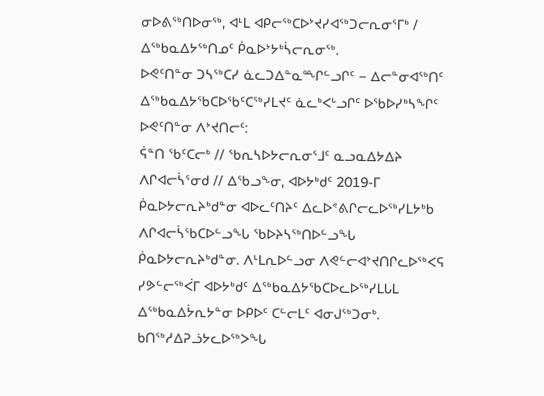ᓂᐅᕕᖅᑎᐅᓂᖅ, ᐊᒻᒪ ᐊᑭᓕᖅᑕᐅᔾᔪᓯᐊᖅᑐᓕᕆᓂᕐᒥᒃ / ᐃᖅᑲᓇᐃᔭᖅᑎᓄᑦ ᑮᓇᐅᔾᔭᒃᓵᓕᕆᓂᖅ.
ᐅᕙᑦᑎᓐᓂ ᑐᓴᖅᑕᓯ ᓈᓚᑐᐃᓐᓇᙱᓪᓗᒋᑦ − ᐃᓕᓐᓂᐊᖅᑎᑦ ᐃᖅᑲᓇᐃᔭᖃᑕᐅᖃᑦᑕᖅᓯᒪᔪᑦ ᓈᓚᒃᐸᒡᓗᒋᑦ ᐅᖃᐅᓯᒃᓴᖏᑦ ᐅᕙᑦᑎᓐᓂ ᐱᔾᔪᑎᓕᑦ:
ᕌᓐᑎ ᖃᑦᑕᓕᒃ // ᖃᕆᓴᐅᔭᓕᕆᓂᕐᒧᑦ ᓇᓗᓇᐃᔭᐃᔨ ᐱᒋᐊᓕᓵᕐᓂᑯ // ᐃᖃᓗᖕᓂ, ᐊᐅᔭᒃᑯᑦ 2019-ᒥ
ᑮᓇᐅᔭᓕᕆᔨᒃᑯᓐᓂ ᐊᐅᓚᑦᑎᔨᑦ ᐃᓚᐅᕝᕕᒋᓕᓚᐅᖅᓯᒪᔭᒃᑲ ᐱᒋᐊᓕᓵᖃᑕᐅᓪᓗᖓ ᖃᐅᔨᓴᖅᑎᐅᓪᓗᖓ ᑮᓇᐅᔭᓕᕆᔨᒃᑯᓐᓂ. ᐱᒻᒪᕆᐅᓪᓗᓂ ᐱᕙᓪᓕᐊᔾᔪᑎᒋᓚᐅᖅᐸᕋ ᓯᕗᓪᓕᖅᐹᒥ ᐊᐅᔭᒃᑯᑦ ᐃᖅᑲᓇᐃᔭᖃᑕᐅᓚᐅᖅᓯᒪᒐᒪ ᐃᖅᑲᓇᐃᔮᕆᔭᓐᓂ ᐅᑭᐅᑦ ᑕᓪᓕᒪᑦ ᐊᓂᒍᖅᑐᓂᒃ. ᑲᑎᖅᓱᐃᕈᓘᔭᓚᐅᖅᐳᖓ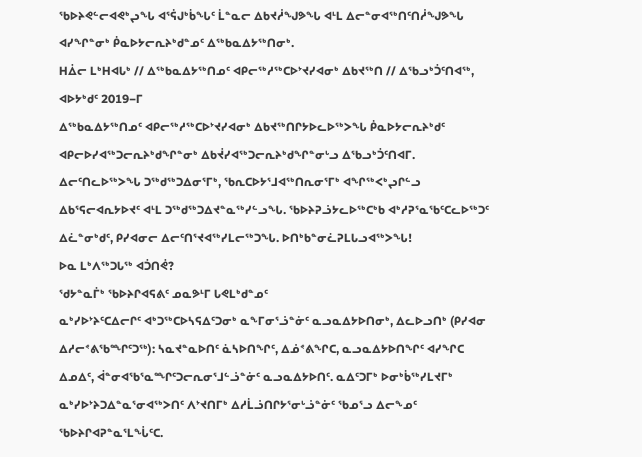ᖃᐅᔨᕙᓪᓕᐊᕙᒃᖢᖓ ᐊᕐᕌᒍᒃᑳᖓᑦ ᒫᓐᓇᓕ ᐃᑲᔪᓲᖑᕗᖓ ᐊᒻᒪ ᐃᓕᓐᓂᐊᖅᑎᑦᑎᓲᖑᕗᖓ ᐊᓯᖏᓐᓂᒃ ᑮᓇᐅᔭᓕᕆᔨᒃᑯᓐᓄᑦ ᐃᖅᑲᓇᐃᔭᖅᑎᓂᒃ.
ᕼᐄᓕ ᒪᒃᕼᐊᒐᒃ // ᐃᖅᑲᓇᐃᔭᖅᑎᓄᑦ ᐊᑭᓕᖅᓱᖅᑕᐅᔾᔪᓯᐊᓂᒃ ᐃᑲᔪᖅᑎ // ᐃᖃᓗᒃᑑᑦᑎᐊᖅ, ᐊᐅᔭᒃᑯᑦ 2019−ᒥ
ᐃᖅᑲᓇᐃᔭᖅᑎᓄᑦ ᐊᑭᓕᖅᓱᖅᑕᐅᔾᔪᓯᐊᓂᒃ ᐃᑲᔪᖅᑎᒋᔭᐅᓚᐅᖅᐳᖓ ᑮᓇᐅᔭᓕᕆᔨᒃᑯᑦ ᐊᑭᓕᐅᓯᐊᖅᑐᓕᕆᔨᒃᑯᖏᓐᓂᒃ ᐃᑲᔫᓯᐊᖅᑐᓕᕆᔨᒃᑯᖏᓐᓂᒡᓗ ᐃᖃᓗᒃᑑᑦᑎᐊᒥ. ᐃᓕᑦᑎᓚᐅᖅᐳᖓ ᑐᖅᑯᖅᑐᐃᓂᕐᒥᒃ, ᖃᕆᑕᐅᔭᕐᒧᐊᖅᑎᕆᓂᕐᒥᒃ ᐊᖏᖅᐸᒃᖢᒋᓪᓗ ᐃᑲᕐᕋᓕᐊᕆᔭᐅᔪᑦ ᐊᒻᒪ ᑐᖅᑯᖅᑐᐃᔪᓐᓇᖅᓯᓪᓗᖓ. ᖃᐅᔨᕈᓘᔭᓚᐅᖅᑕᒃᑲ ᐊᒃᓱᕈᕐᓇᖃᑦᑕᓚᐅᖅᑐᑦ ᐃᓛᓐᓂᒃᑯᑦ, ᑭᓯᐊᓂᓕ ᐃᓕᑦᑎᕐᔪᐊᖅᓯᒪᓕᖅᑐᖓ. ᐅᑎᒃᑲᓐᓂᓛᕈᒪᒐᓗᐊᖅᐳᖓ!
ᐅᓇ ᒪᒃᐱᖅᑐᒐᖅ ᐊᑑᑎᕚ?
ᖁᔭᓐᓇᒦᒃ ᖃᐅᔨᒋᐊᕋᕕᑦ ᓄᓇᕗᒻᒥ ᒐᕙᒪᒃᑯᓐᓄᑦ
ᓇᒃᓯᐅᔾᔨᑦᑕᐃᓕᒋᑦ ᐊᒃᑐᖅᑕᐅᓴᕋᐃᑦᑐᓂᒃ ᓇᖕᒥᓂᕐᓘᓐᓃᑦ ᓇᓗᓇᐃᔭᐅᑎᓂᒃ, ᐃᓚᐅᓗᑎᒃ (ᑭᓯᐊᓂ ᐃᓱᓕᕝᕕᖃᙱᑦᑐᖅ): ᓴᓇᔪᓐᓇᐅᑎᑦ ᓈᓴᐅᑎᖏᑦ, ᐃᓅᕝᕕᖏᑕ, ᓇᓗᓇᐃᔭᐅᑎᖏᑦ ᐊᓯᖏᑕ ᐃᓄᐃᑦ, ᐋᓐᓂᐊᖃᕐᓇᙱᑦᑐᓕᕆᓂᕐᒧᓪᓘᓐᓃᑦ ᓇᓗᓇᐃᔭᐅᑎᑦ. ᓇᐃᑦᑐᒥᒃ ᐅᓂᒃᑳᖅᓯᒪᔪᒥᒃ ᓇᒃᓯᐅᔾᔨᑐᐃᓐᓇᕐᓂᐊᖅᐳᑎᑦ ᐱᔾᔪᑎᒥᒃ ᐃᓱᒫᓘᑎᒋᔭᕐᓂᒡᓘᓐᓃᑦ ᖃᓄᕐᓗ ᐃᓕᖕᓄᑦ ᖃᐅᔨᒋᐊᕈᓐᓇᕐᒪᖔᑦᑕ.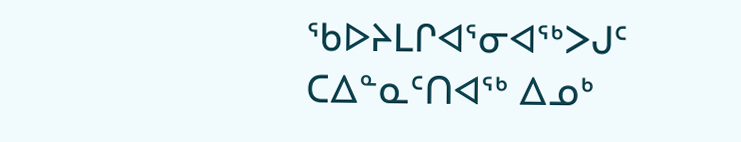ᖃᐅᔨᒪᒋᐊᕐᓂᐊᖅᐳᒍᑦ ᑕᐃᓐᓇᑦᑎᐊᖅ ᐃᓄᒃ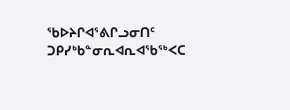ᖃᐅᔨᒋᐊᕐᕕᒋᓗᓂᑎᑦ ᑐᑭᓯᒃᑲᓐᓂᕆᐊᕆᐊᖃᖅᐸᑕ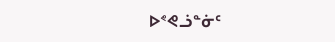ᐅᕝᕙᓘᓐᓃᑦ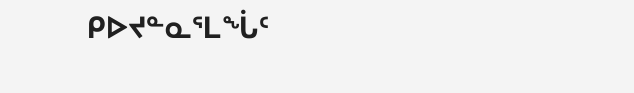ᑭᐅᔪᓐᓇᕐᒪᖔᑦ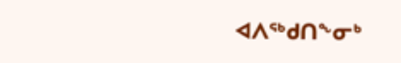ᐊᐱᖅᑯᑎᖕᓂᒃ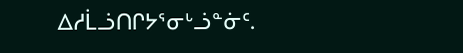ᐃᓱᒫᓘᑎᒋᔭᕐᓂᒡᓘᓐᓃᑦ.